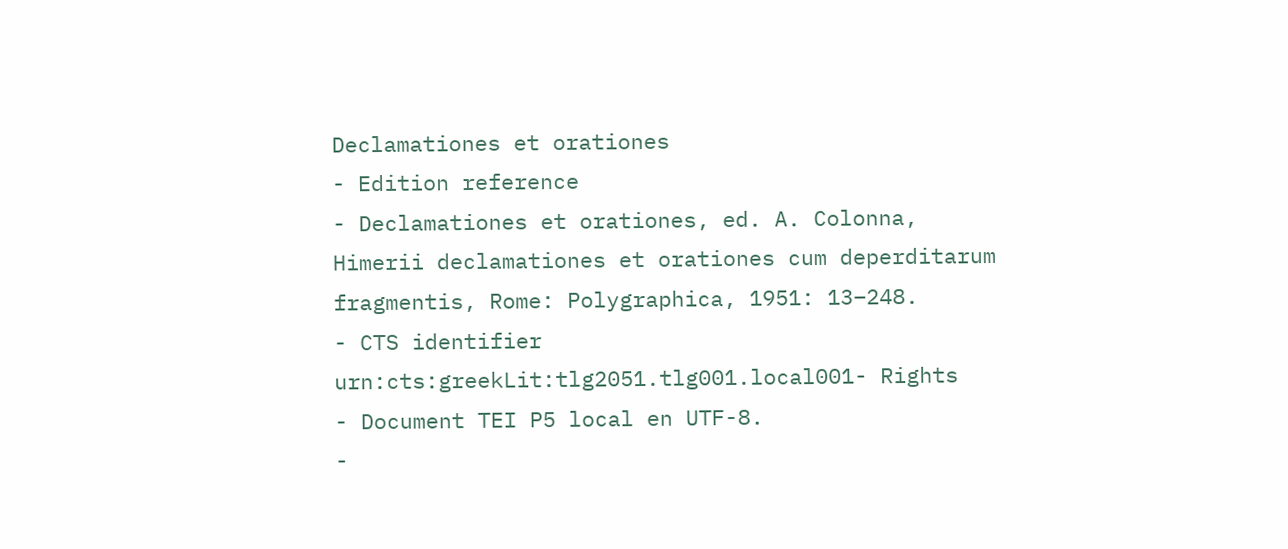Declamationes et orationes
- Edition reference
- Declamationes et orationes, ed. A. Colonna, Himerii declamationes et orationes cum deperditarum fragmentis, Rome: Polygraphica, 1951: 13–248.
- CTS identifier
urn:cts:greekLit:tlg2051.tlg001.local001- Rights
- Document TEI P5 local en UTF-8.
-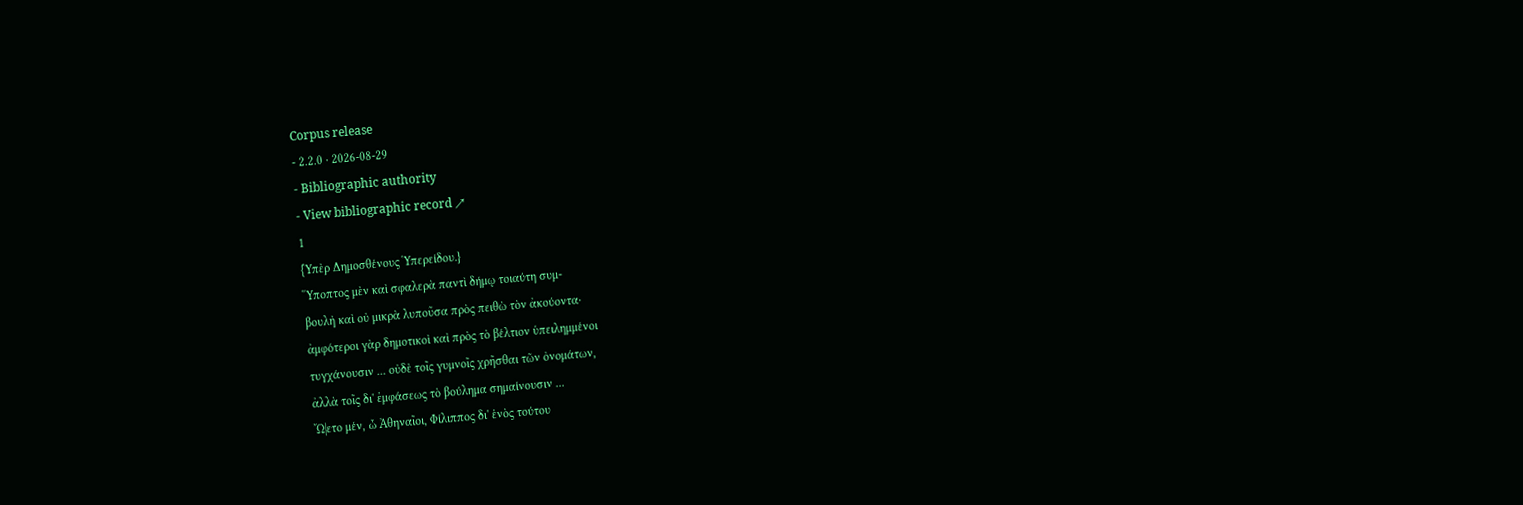Corpus release
- 2.2.0 · 2026-08-29
- Bibliographic authority
- View bibliographic record ↗
1
{Ὑπὲρ Δημοσθένους Ὑπερείδου.}
Ὕποπτος μὲν καὶ σφαλερὰ παντὶ δήμῳ τοιαύτη συμ-
βουλὴ καὶ οὐ μικρὰ λυποῦσα πρὸς πειθὼ τὸν ἀκούοντα·
ἀμφότεροι γὰρ δημοτικοὶ καὶ πρὸς τὸ βέλτιον ὑπειλημμένοι
τυγχάνουσιν ... οὐδὲ τοῖς γυμνοῖς χρῆσθαι τῶν ὀνομάτων,
ἀλλὰ τοῖς δι' ἐμφάσεως τὸ βούλημα σημαίνουσιν ...
Ὤ|ετο μέν, ὦ Ἀθηναῖοι, Φίλιππος δι' ἑνὸς τούτου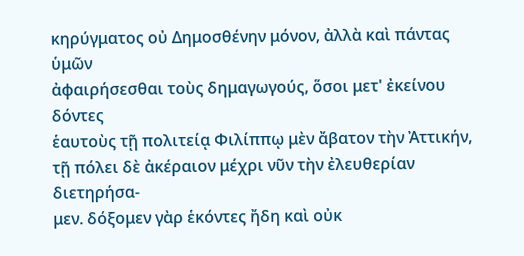κηρύγματος οὐ Δημοσθένην μόνον, ἀλλὰ καὶ πάντας ὑμῶν
ἀφαιρήσεσθαι τοὺς δημαγωγούς, ὅσοι μετ' ἐκείνου δόντες
ἑαυτοὺς τῇ πολιτείᾳ Φιλίππῳ μὲν ἄβατον τὴν Ἀττικήν,
τῇ πόλει δὲ ἀκέραιον μέχρι νῦν τὴν ἐλευθερίαν διετηρήσα-
μεν. δόξομεν γὰρ ἑκόντες ἤδη καὶ οὐκ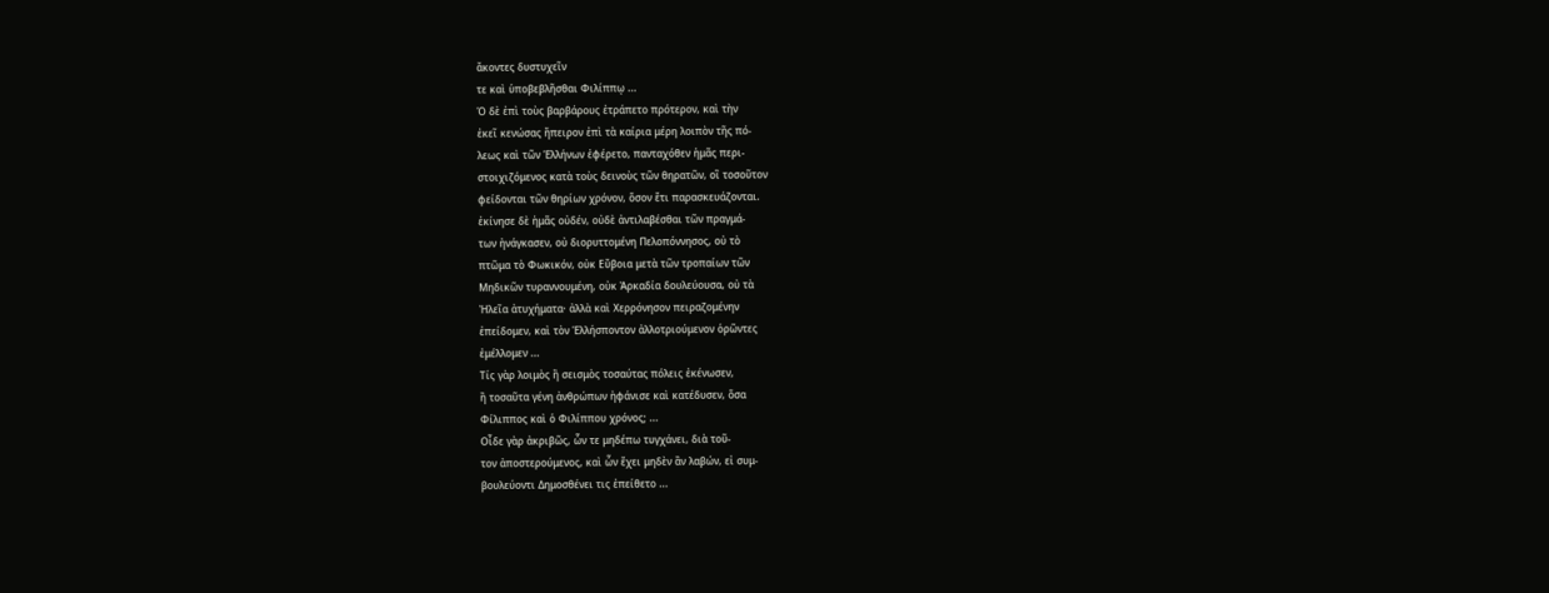ἄκοντες δυστυχεῖν
τε καὶ ὑποβεβλῆσθαι Φιλίππῳ ...
Ὁ δὲ ἐπὶ τοὺς βαρβάρους ἐτράπετο πρότερον, καὶ τὴν
ἐκεῖ κενώσας ἤπειρον ἐπὶ τὰ καίρια μέρη λοιπὸν τῆς πό-
λεως καὶ τῶν Ἑλλήνων ἐφέρετο, πανταχόθεν ἡμᾶς περι-
στοιχιζόμενος κατὰ τοὺς δεινοὺς τῶν θηρατῶν, οἳ τοσοῦτον
φείδονται τῶν θηρίων χρόνον, ὅσον ἔτι παρασκευάζονται.
ἐκίνησε δὲ ἡμᾶς οὐδέν, οὐδὲ ἀντιλαβέσθαι τῶν πραγμά-
των ἠνάγκασεν, οὐ διορυττομένη Πελοπόννησος, οὐ τὸ
πτῶμα τὸ Φωκικόν, οὐκ Εὔβοια μετὰ τῶν τροπαίων τῶν
Μηδικῶν τυραννουμένη, οὐκ Ἀρκαδία δουλεύουσα, οὐ τὰ
Ἠλεῖα ἀτυχήματα· ἀλλὰ καὶ Χερρόνησον πειραζομένην
ἐπείδομεν, καὶ τὸν Ἑλλήσποντον ἀλλοτριούμενον ὁρῶντες
ἐμέλλομεν ...
Τίς γὰρ λοιμὸς ἢ σεισμὸς τοσαύτας πόλεις ἐκένωσεν,
ἢ τοσαῦτα γένη ἀνθρώπων ἠφάνισε καὶ κατέδυσεν, ὅσα
Φίλιππος καὶ ὁ Φιλίππου χρόνος; ...
Οἶδε γὰρ ἀκριβῶς, ὧν τε μηδέπω τυγχάνει, διὰ τοῦ-
τον ἀποστερούμενος, καὶ ὧν ἔχει μηδὲν ἂν λαβών, εἰ συμ-
βουλεύοντι Δημοσθένει τις ἐπείθετο ...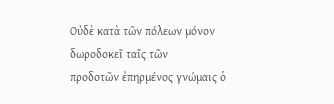Οὐδὲ κατὰ τῶν πόλεων μόνον δωροδοκεῖ ταῖς τῶν
προδοτῶν ἐπηρμένος γνώμαις ὁ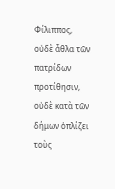Φίλιππος, οὐδὲ ἆθλα τῶν
πατρίδων προτίθησιν, οὐδὲ κατὰ τῶν δήμων ὁπλίζει τοὺς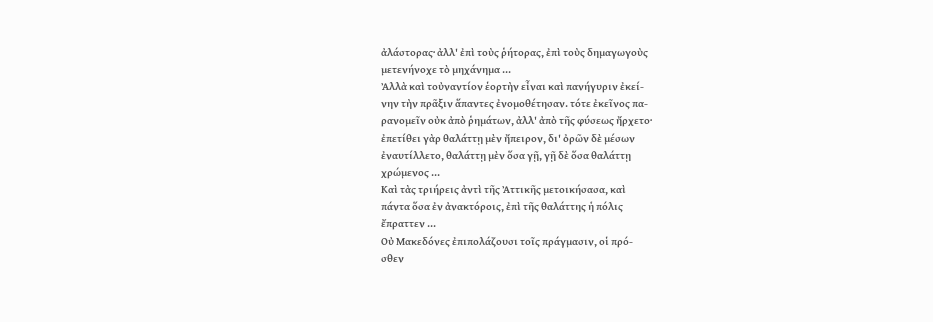ἀλάστορας· ἀλλ' ἐπὶ τοὺς ῥήτορας, ἐπὶ τοὺς δημαγωγοὺς
μετενήνοχε τὸ μηχάνημα ...
Ἀλλὰ καὶ τοὐναντίον ἑορτὴν εἶναι καὶ πανήγυριν ἐκεί-
νην τὴν πρᾶξιν ἅπαντες ἐνομοθέτησαν. τότε ἐκεῖνος πα-
ρανομεῖν οὐκ ἀπὸ ῥημάτων, ἀλλ' ἀπὸ τῆς φύσεως ἤρχετο·
ἐπετίθει γὰρ θαλάττῃ μὲν ἤπειρον, δι' ὀρῶν δὲ μέσων
ἐναυτίλλετο, θαλάττῃ μὲν ὅσα γῇ, γῇ δὲ ὅσα θαλάττῃ
χρώμενος ...
Καὶ τὰς τριήρεις ἀντὶ τῆς Ἀττικῆς μετοικήσασα, καὶ
πάντα ὅσα ἐν ἀνακτόροις, ἐπὶ τῆς θαλάττης ἡ πόλις
ἔπραττεν ...
Οὐ Μακεδόνες ἐπιπολάζουσι τοῖς πράγμασιν, οἱ πρό-
σθεν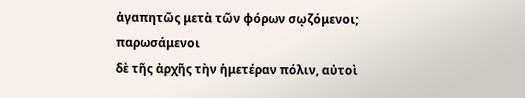ἀγαπητῶς μετὰ τῶν φόρων σῳζόμενοι; παρωσάμενοι
δὲ τῆς ἀρχῆς τὴν ἡμετέραν πόλιν, αὐτοὶ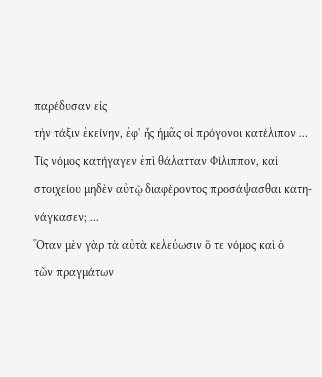παρέδυσαν εἰς
τὴν τάξιν ἐκείνην, ἐφ' ἧς ἡμᾶς οἱ πρόγονοι κατέλιπον ...
Τίς νόμος κατήγαγεν ἐπὶ θάλατταν Φίλιππον, καὶ
στοιχείου μηδὲν αὐτῷ διαφέροντος προσάψασθαι κατη-
νάγκασεν; ...
Ὅταν μὲν γὰρ τὰ αὐτὰ κελεύωσιν ὅ τε νόμος καὶ ὁ
τῶν πραγμάτων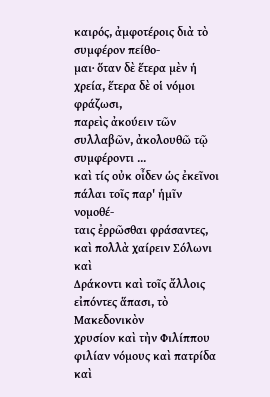καιρός, ἀμφοτέροις διὰ τὸ συμφέρον πείθο-
μαι· ὅταν δὲ ἕτερα μὲν ἡ χρεία, ἕτερα δὲ οἱ νόμοι φράζωσι,
παρεὶς ἀκούειν τῶν συλλαβῶν, ἀκολουθῶ τῷ συμφέροντι ...
καὶ τίς οὐκ οἶδεν ὡς ἐκεῖνοι πάλαι τοῖς παρ' ἡμῖν νομοθέ-
ταις ἐρρῶσθαι φράσαντες, καὶ πολλὰ χαίρειν Σόλωνι καὶ
Δράκοντι καὶ τοῖς ἄλλοις εἰπόντες ἅπασι, τὸ Μακεδονικὸν
χρυσίον καὶ τὴν Φιλίππου φιλίαν νόμους καὶ πατρίδα καὶ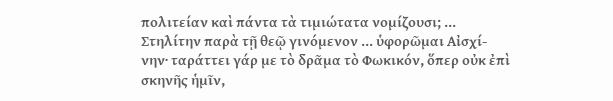πολιτείαν καὶ πάντα τὰ τιμιώτατα νομίζουσι; ...
Στηλίτην παρὰ τῇ θεῷ γινόμενον ... ὑφορῶμαι Αἰσχί-
νην· ταράττει γάρ με τὸ δρᾶμα τὸ Φωκικόν, ὅπερ οὐκ ἐπὶ
σκηνῆς ἡμῖν,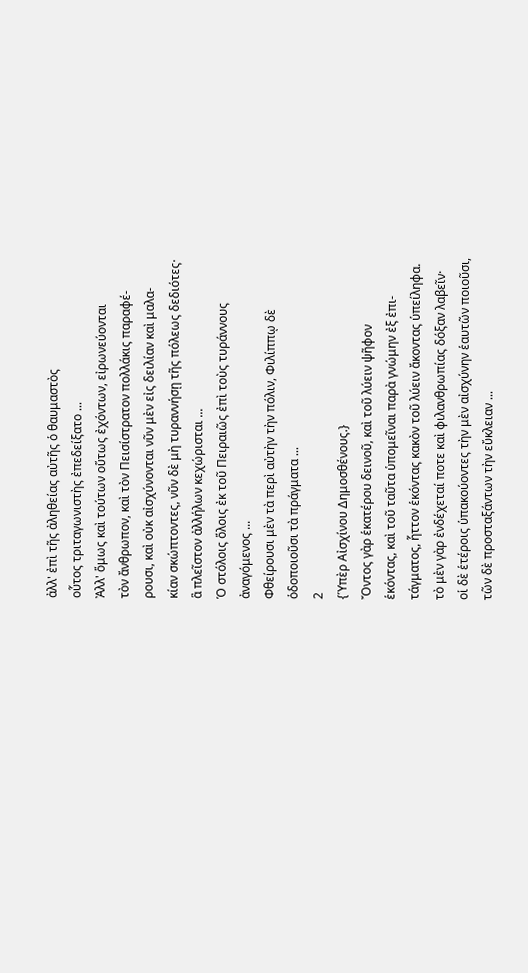ἀλλ' ἐπὶ τῆς ἀληθείας αὐτῆς ὁ θαυμαστὸς
οὗτος τριταγωνιστὴς ἐπεδείξατο ...
Ἀλλ' ὅμως καὶ τούτων οὕτως ἐχόντων, εἰρωνεύονται
τὸν ἄνθρωπον, καὶ τὸν Πεισίστρατον πολλάκις παραφέ-
ρουσι, καὶ οὐκ αἰσχύνονται νῦν μὲν εἰς δειλίαν καὶ μαλα-
κίαν σκώπτοντες, νῦν δὲ μὴ τυραννήσῃ τῆς πόλεως δεδιότες·
ἃ πλεῖστον ἀλλήλων κεχώρισται ...
Ὁ στόλοις ὅλοις ἐκ τοῦ Πειραιῶς ἐπὶ τοὺς τυράννους
ἀναγόμενος ...
Φθείρουσι μὲν τὰ περὶ αὐτὴν τὴν πόλιν, Φιλίππῳ δὲ
ὁδοποιοῦσι τὰ πράγματα ...
2
{Ὑπὲρ Αἰσχίνου Δημοσθένους.}
Ὄντος γὰρ ἑκατέρου δεινοῦ, καὶ τοῦ λύειν ψῆφον
ἑκόντας, καὶ τοῦ ταῦτα ὑπομεῖναι παρὰ γνώμην ἐξ ἐπι-
τάγματος, ἧττον ἑκόντας κακὸν τοῦ λύειν ἄκοντας ὑπείληφα.
τὸ μὲν γὰρ ἐνδέχεταί ποτε καὶ φιλανθρωπίας δόξαν λαβεῖν·
οἱ δὲ ἑτέροις ὑπακούοντες τὴν μὲν αἰσχύνην ἑαυτῶν ποιοῦσι,
τῶν δὲ προσταξάντων τὴν εὔκλειαν ...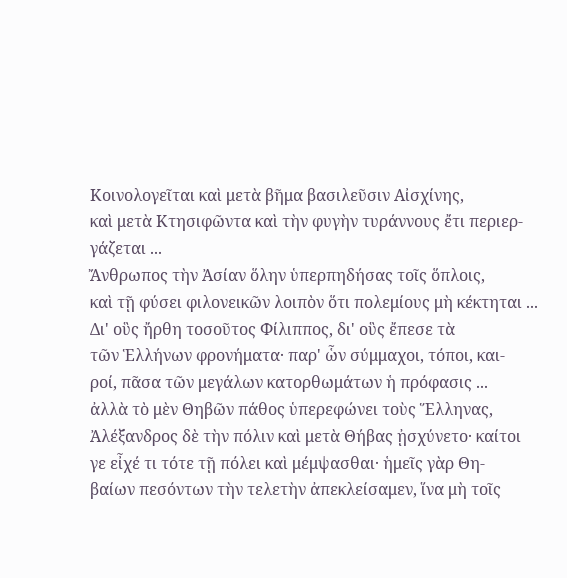Κοινολογεῖται καὶ μετὰ βῆμα βασιλεῦσιν Αἰσχίνης,
καὶ μετὰ Κτησιφῶντα καὶ τὴν φυγὴν τυράννους ἔτι περιερ-
γάζεται ...
Ἄνθρωπος τὴν Ἀσίαν ὅλην ὑπερπηδήσας τοῖς ὅπλοις,
καὶ τῇ φύσει φιλονεικῶν λοιπὸν ὅτι πολεμίους μὴ κέκτηται ...
Δι' οὓς ἤρθη τοσοῦτος Φίλιππος, δι' οὓς ἔπεσε τὰ
τῶν Ἑλλήνων φρονήματα· παρ' ὧν σύμμαχοι, τόποι, και-
ροί, πᾶσα τῶν μεγάλων κατορθωμάτων ἡ πρόφασις ...
ἀλλὰ τὸ μὲν Θηβῶν πάθος ὑπερεφώνει τοὺς Ἕλληνας,
Ἀλέξανδρος δὲ τὴν πόλιν καὶ μετὰ Θήβας ᾐσχύνετο· καίτοι
γε εἶχέ τι τότε τῇ πόλει καὶ μέμψασθαι· ἡμεῖς γὰρ Θη-
βαίων πεσόντων τὴν τελετὴν ἀπεκλείσαμεν, ἵνα μὴ τοῖς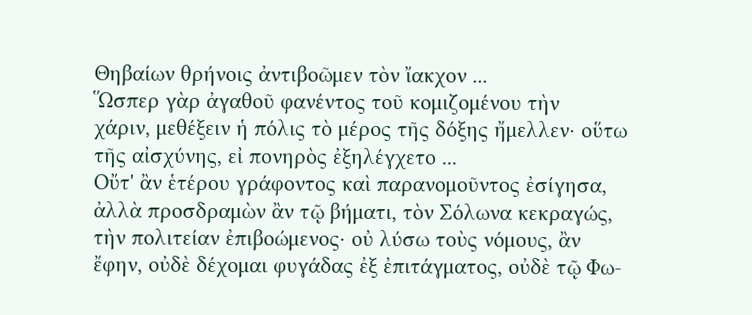Θηβαίων θρήνοις ἀντιβοῶμεν τὸν ἴακχον ...
Ὥσπερ γὰρ ἀγαθοῦ φανέντος τοῦ κομιζομένου τὴν
χάριν, μεθέξειν ἡ πόλις τὸ μέρος τῆς δόξης ἤμελλεν· οὕτω
τῆς αἰσχύνης, εἰ πονηρὸς ἐξηλέγχετο ...
Οὔτ' ἂν ἑτέρου γράφοντος καὶ παρανομοῦντος ἐσίγησα,
ἀλλὰ προσδραμὼν ἂν τῷ βήματι, τὸν Σόλωνα κεκραγώς,
τὴν πολιτείαν ἐπιβοώμενος· οὐ λύσω τοὺς νόμους, ἂν
ἔφην, οὐδὲ δέχομαι φυγάδας ἐξ ἐπιτάγματος, οὐδὲ τῷ Φω-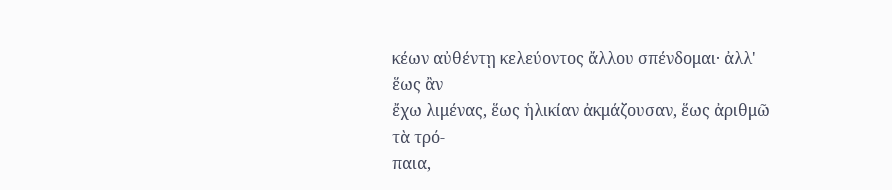κέων αὐθέντῃ κελεύοντος ἄλλου σπένδομαι· ἀλλ' ἕως ἂν
ἔχω λιμένας, ἕως ἡλικίαν ἀκμάζουσαν, ἕως ἀριθμῶ τὰ τρό-
παια,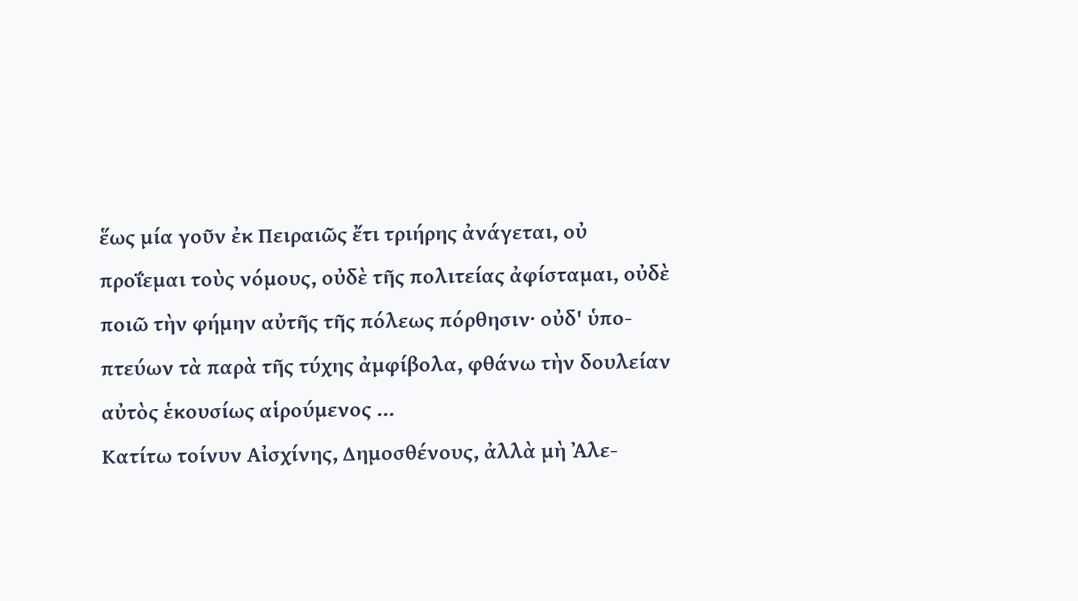ἕως μία γοῦν ἐκ Πειραιῶς ἔτι τριήρης ἀνάγεται, οὐ
προΐεμαι τοὺς νόμους, οὐδὲ τῆς πολιτείας ἀφίσταμαι, οὐδὲ
ποιῶ τὴν φήμην αὐτῆς τῆς πόλεως πόρθησιν· οὐδ' ὑπο-
πτεύων τὰ παρὰ τῆς τύχης ἀμφίβολα, φθάνω τὴν δουλείαν
αὐτὸς ἑκουσίως αἱρούμενος ...
Κατίτω τοίνυν Αἰσχίνης, Δημοσθένους, ἀλλὰ μὴ Ἀλε-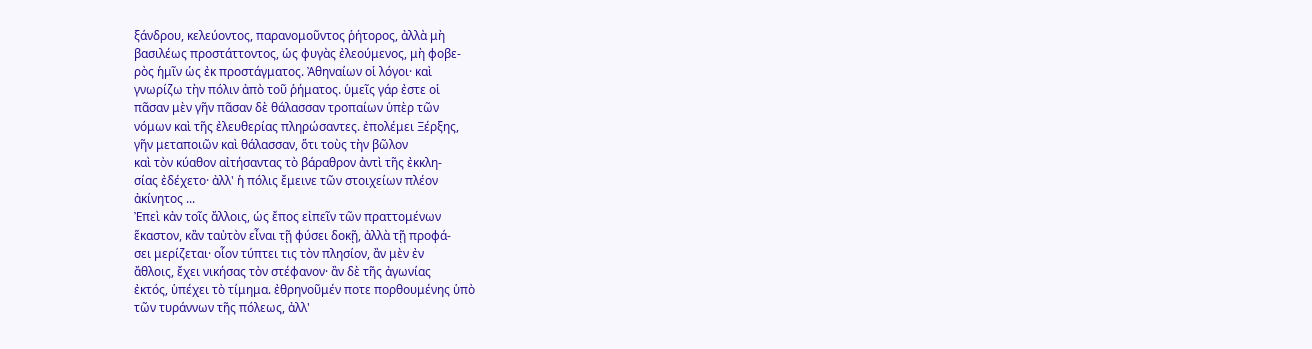ξάνδρου, κελεύοντος, παρανομοῦντος ῥήτορος, ἀλλὰ μὴ
βασιλέως προστάττοντος, ὡς φυγὰς ἐλεούμενος, μὴ φοβε-
ρὸς ἡμῖν ὡς ἐκ προστάγματος. Ἀθηναίων οἱ λόγοι· καὶ
γνωρίζω τὴν πόλιν ἀπὸ τοῦ ῥήματος. ὑμεῖς γάρ ἐστε οἱ
πᾶσαν μὲν γῆν πᾶσαν δὲ θάλασσαν τροπαίων ὑπὲρ τῶν
νόμων καὶ τῆς ἐλευθερίας πληρώσαντες. ἐπολέμει Ξέρξης,
γῆν μεταποιῶν καὶ θάλασσαν, ὅτι τοὺς τὴν βῶλον
καὶ τὸν κύαθον αἰτήσαντας τὸ βάραθρον ἀντὶ τῆς ἐκκλη-
σίας ἐδέχετο· ἀλλ' ἡ πόλις ἔμεινε τῶν στοιχείων πλέον
ἀκίνητος ...
Ἐπεὶ κἀν τοῖς ἄλλοις, ὡς ἔπος εἰπεῖν τῶν πραττομένων
ἕκαστον, κἂν ταὐτὸν εἶναι τῇ φύσει δοκῇ, ἀλλὰ τῇ προφά-
σει μερίζεται· οἷον τύπτει τις τὸν πλησίον, ἂν μὲν ἐν
ἄθλοις, ἔχει νικήσας τὸν στέφανον· ἂν δὲ τῆς ἀγωνίας
ἐκτός, ὑπέχει τὸ τίμημα. ἐθρηνοῦμέν ποτε πορθουμένης ὑπὸ
τῶν τυράννων τῆς πόλεως, ἀλλ'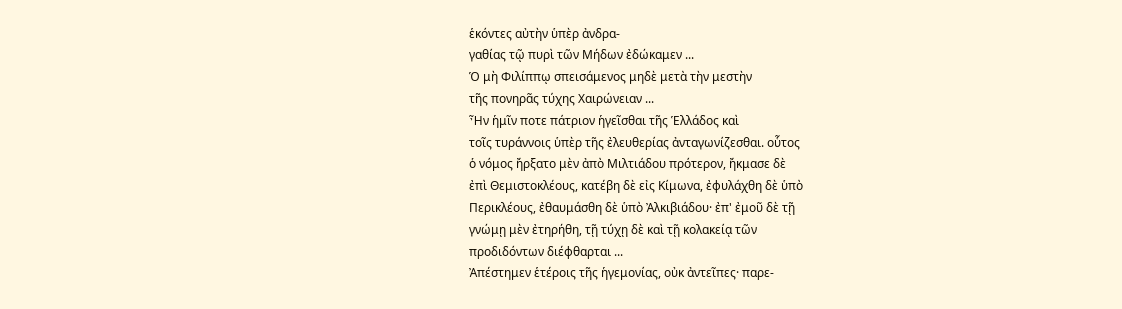ἑκόντες αὐτὴν ὑπὲρ ἀνδρα-
γαθίας τῷ πυρὶ τῶν Μήδων ἐδώκαμεν ...
Ὁ μὴ Φιλίππῳ σπεισάμενος μηδὲ μετὰ τὴν μεστὴν
τῆς πονηρᾶς τύχης Χαιρώνειαν ...
Ἦν ἡμῖν ποτε πάτριον ἡγεῖσθαι τῆς Ἑλλάδος καὶ
τοῖς τυράννοις ὑπὲρ τῆς ἐλευθερίας ἀνταγωνίζεσθαι. οὗτος
ὁ νόμος ἤρξατο μὲν ἀπὸ Μιλτιάδου πρότερον, ἤκμασε δὲ
ἐπὶ Θεμιστοκλέους, κατέβη δὲ εἰς Κίμωνα, ἐφυλάχθη δὲ ὑπὸ
Περικλέους, ἐθαυμάσθη δὲ ὑπὸ Ἀλκιβιάδου· ἐπ' ἐμοῦ δὲ τῇ
γνώμῃ μὲν ἐτηρήθη, τῇ τύχῃ δὲ καὶ τῇ κολακείᾳ τῶν
προδιδόντων διέφθαρται ...
Ἀπέστημεν ἑτέροις τῆς ἡγεμονίας, οὐκ ἀντεῖπες· παρε-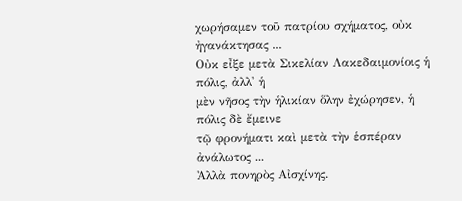χωρήσαμεν τοῦ πατρίου σχήματος, οὐκ ἠγανάκτησας ...
Οὐκ εἶξε μετὰ Σικελίαν Λακεδαιμονίοις ἡ πόλις, ἀλλ' ἡ
μὲν νῆσος τὴν ἡλικίαν ὅλην ἐχώρησεν, ἡ πόλις δὲ ἔμεινε
τῷ φρονήματι καὶ μετὰ τὴν ἑσπέραν ἀνάλωτος ...
Ἀλλὰ πονηρὸς Αἰσχίνης.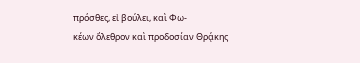πρόσθες, εἰ βούλει, καὶ Φω-
κέων ὄλεθρον καὶ προδοσίαν Θρᾴκης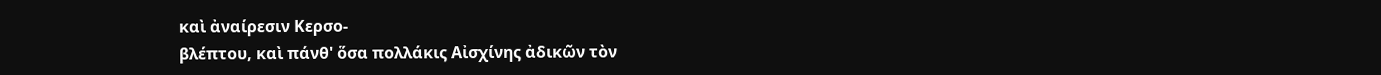καὶ ἀναίρεσιν Κερσο-
βλέπτου, καὶ πάνθ' ὅσα πολλάκις Αἰσχίνης ἀδικῶν τὸν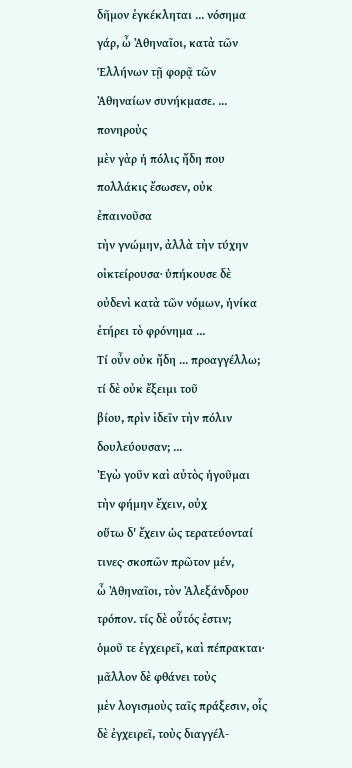δῆμον ἐγκέκληται ... νόσημα γάρ, ὦ Ἀθηναῖοι, κατὰ τῶν
Ἑλλήνων τῇ φορᾷ τῶν Ἀθηναίων συνήκμασε. ... πονηροὺς
μὲν γὰρ ἡ πόλις ἤδη που πολλάκις ἔσωσεν, οὐκ ἐπαινοῦσα
τὴν γνώμην, ἀλλὰ τὴν τύχην οἰκτείρουσα· ὑπήκουσε δὲ
οὐδενὶ κατὰ τῶν νόμων, ἡνίκα ἐτήρει τὸ φρόνημα ...
Τί οὖν οὐκ ἤδη ... προαγγέλλω; τί δὲ οὐκ ἔξειμι τοῦ
βίου, πρὶν ἰδεῖν τὴν πόλιν δουλεύουσαν; ...
Ἐγὼ γοῦν καὶ αὐτὸς ἡγοῦμαι τὴν φήμην ἔχειν, οὐχ
οὕτω δ' ἔχειν ὡς τερατεύονταί τινες· σκοπῶν πρῶτον μέν,
ὦ Ἀθηναῖοι, τὸν Ἀλεξάνδρου τρόπον. τίς δὲ οὗτός ἐστιν;
ὁμοῦ τε ἐγχειρεῖ, καὶ πέπρακται· μᾶλλον δὲ φθάνει τοὺς
μὲν λογισμοὺς ταῖς πράξεσιν, οἷς δὲ ἐγχειρεῖ, τοὺς διαγγέλ-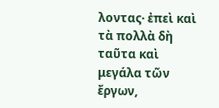λοντας· ἐπεὶ καὶ τὰ πολλὰ δὴ ταῦτα καὶ μεγάλα τῶν
ἔργων,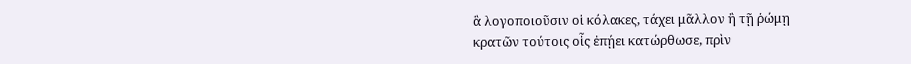ἃ λογοποιοῦσιν οἱ κόλακες, τάχει μᾶλλον ἢ τῇ ῥώμῃ
κρατῶν τούτοις οἷς ἐπῄει κατώρθωσε, πρὶν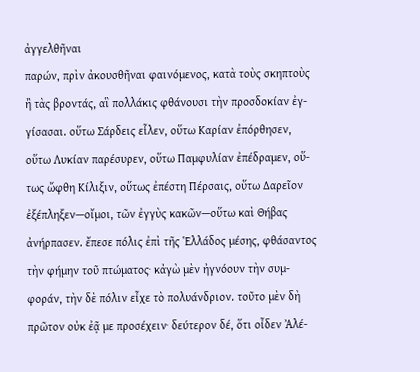ἀγγελθῆναι
παρών, πρὶν ἀκουσθῆναι φαινόμενος, κατὰ τοὺς σκηπτοὺς
ἢ τὰς βροντάς, αἳ πολλάκις φθάνουσι τὴν προσδοκίαν ἐγ-
γίσασαι. οὕτω Σάρδεις εἷλεν, οὕτω Καρίαν ἐπόρθησεν,
οὕτω Λυκίαν παρέσυρεν, οὕτω Παμφυλίαν ἐπέδραμεν, οὕ-
τως ὤφθη Κίλιξιν, οὕτως ἐπέστη Πέρσαις, οὕτω Δαρεῖον
ἐξέπληξεν—οἴμοι, τῶν ἐγγὺς κακῶν—οὕτω καὶ Θήβας
ἀνήρπασεν. ἔπεσε πόλις ἐπὶ τῆς Ἑλλάδος μέσης, φθάσαντος
τὴν φήμην τοῦ πτώματος· κἀγὼ μὲν ἠγνόουν τὴν συμ-
φοράν, τὴν δὲ πόλιν εἶχε τὸ πολυάνδριον. τοῦτο μὲν δὴ
πρῶτον οὐκ ἐᾷ με προσέχειν· δεύτερον δέ, ὅτι οἶδεν Ἀλέ-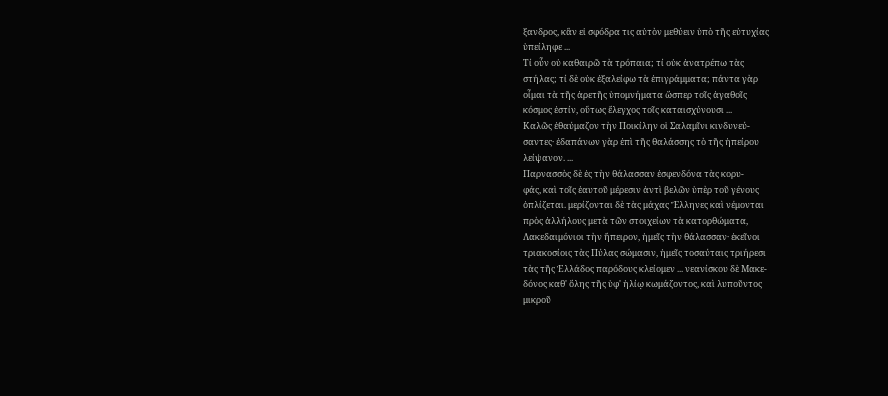ξανδρος, κἂν εἰ σφόδρα τις αὐτὸν μεθύειν ὑπὸ τῆς εὐτυχίας
ὑπείληφε ...
Τί οὖν οὐ καθαιρῶ τὰ τρόπαια; τί οὐκ ἀνατρέπω τὰς
στήλας; τί δὲ οὐκ ἐξαλείφω τὰ ἐπιγράμματα; πάντα γὰρ
οἶμαι τὰ τῆς ἀρετῆς ὑπομνήματα ὥσπερ τοῖς ἀγαθοῖς
κόσμος ἐστίν, οὕτως ἔλεγχος τοῖς καταισχύνουσι ...
Καλῶς ἐθαύμαζον τὴν Ποικίλην οἱ Σαλαμῖνι κινδυνεύ-
σαντες· ἐδαπάνων γὰρ ἐπὶ τῆς θαλάσσης τὸ τῆς ἠπείρου
λείψανον. ...
Παρνασσὸς δὲ ἐς τὴν θάλασσαν ἐσφενδόνα τὰς κορυ-
φάς, καὶ τοῖς ἑαυτοῦ μέρεσιν ἀντὶ βελῶν ὑπὲρ τοῦ γένους
ὁπλίζεται. μερίζονται δὲ τὰς μάχας Ἕλληνες καὶ νέμονται
πρὸς ἀλλήλους μετὰ τῶν στοιχείων τὰ κατορθώματα,
Λακεδαιμόνιοι τὴν ἤπειρον, ἡμεῖς τὴν θάλασσαν· ἐκεῖνοι
τριακοσίοις τὰς Πύλας σώμασιν, ἡμεῖς τοσαύταις τριήρεσι
τὰς τῆς Ἑλλάδος παρόδους κλείομεν ... νεανίσκου δὲ Μακε-
δόνος καθ' ὅλης τῆς ὑφ' ἡλίῳ κωμάζοντος, καὶ λυποῦντος
μικροῦ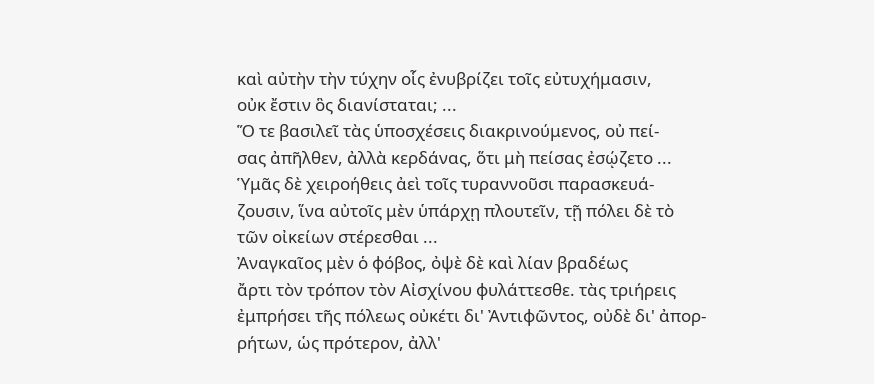καὶ αὐτὴν τὴν τύχην οἷς ἐνυβρίζει τοῖς εὐτυχήμασιν,
οὐκ ἔστιν ὃς διανίσταται; ...
Ὅ τε βασιλεῖ τὰς ὑποσχέσεις διακρινούμενος, οὐ πεί-
σας ἀπῆλθεν, ἀλλὰ κερδάνας, ὅτι μὴ πείσας ἐσῴζετο ...
Ὑμᾶς δὲ χειροήθεις ἀεὶ τοῖς τυραννοῦσι παρασκευά-
ζουσιν, ἵνα αὐτοῖς μὲν ὑπάρχῃ πλουτεῖν, τῇ πόλει δὲ τὸ
τῶν οἰκείων στέρεσθαι ...
Ἀναγκαῖος μὲν ὁ φόβος, ὀψὲ δὲ καὶ λίαν βραδέως
ἄρτι τὸν τρόπον τὸν Αἰσχίνου φυλάττεσθε. τὰς τριήρεις
ἐμπρήσει τῆς πόλεως οὐκέτι δι' Ἀντιφῶντος, οὐδὲ δι' ἀπορ-
ρήτων, ὡς πρότερον, ἀλλ'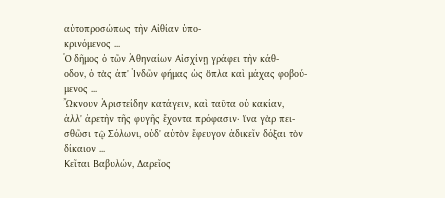αὐτοπροσώπως τὴν Αἰθίαν ὑπο-
κρινόμενος ...
Ὁ δῆμος ὁ τῶν Ἀθηναίων Αἰσχίνῃ γράφει τὴν κάθ-
οδον, ὁ τὰς ἀπ' Ἰνδῶν φήμας ὡς ὅπλα καὶ μάχας φοβού-
μενος ...
Ὤκνουν Ἀριστείδην κατάγειν, καὶ ταῦτα οὐ κακίαν,
ἀλλ' ἀρετὴν τῆς φυγῆς ἔχοντα πρόφασιν· ἵνα γὰρ πει-
σθῶσι τῷ Σόλωνι, οὐδ' αὐτὸν ἔφευγον ἀδικεῖν δόξαι τὸν
δίκαιον ...
Κεῖται Βαβυλών, Δαρεῖος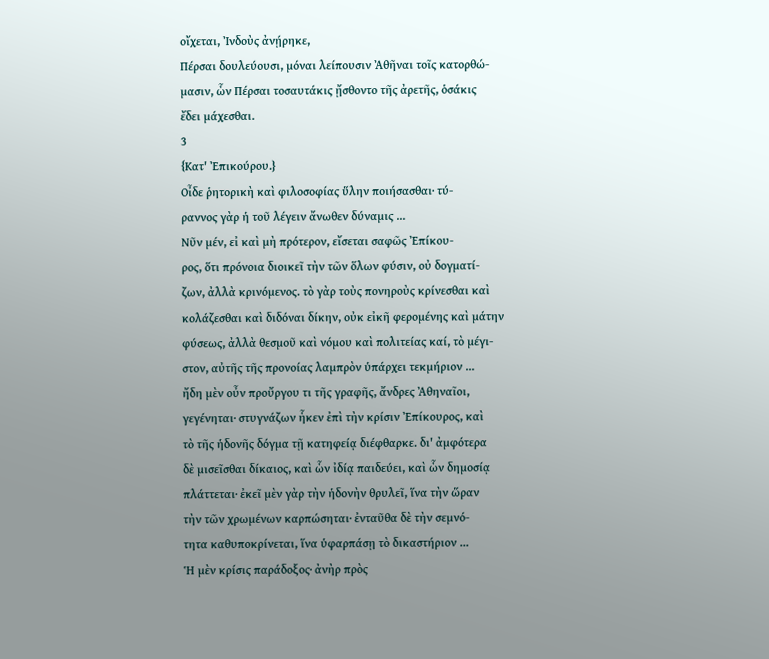οἴχεται, Ἰνδοὺς ἀνῄρηκε,
Πέρσαι δουλεύουσι, μόναι λείπουσιν Ἀθῆναι τοῖς κατορθώ-
μασιν, ὧν Πέρσαι τοσαυτάκις ᾔσθοντο τῆς ἀρετῆς, ὁσάκις
ἔδει μάχεσθαι.
3
{Κατ' Ἐπικούρου.}
Οἶδε ῥητορικὴ καὶ φιλοσοφίας ὕλην ποιήσασθαι· τύ-
ραννος γὰρ ἡ τοῦ λέγειν ἄνωθεν δύναμις ...
Νῦν μέν, εἰ καὶ μὴ πρότερον, εἴσεται σαφῶς Ἐπίκου-
ρος, ὅτι πρόνοια διοικεῖ τὴν τῶν ὅλων φύσιν, οὐ δογματί-
ζων, ἀλλὰ κρινόμενος. τὸ γὰρ τοὺς πονηροὺς κρίνεσθαι καὶ
κολάζεσθαι καὶ διδόναι δίκην, οὐκ εἰκῆ φερομένης καὶ μάτην
φύσεως, ἀλλὰ θεσμοῦ καὶ νόμου καὶ πολιτείας καί, τὸ μέγι-
στον, αὐτῆς τῆς προνοίας λαμπρὸν ὑπάρχει τεκμήριον ...
ἤδη μὲν οὖν προὔργου τι τῆς γραφῆς, ἄνδρες Ἀθηναῖοι,
γεγένηται· στυγνάζων ἧκεν ἐπὶ τὴν κρίσιν Ἐπίκουρος, καὶ
τὸ τῆς ἡδονῆς δόγμα τῇ κατηφείᾳ διέφθαρκε. δι' ἀμφότερα
δὲ μισεῖσθαι δίκαιος, καὶ ὧν ἰδίᾳ παιδεύει, καὶ ὧν δημοσίᾳ
πλάττεται· ἐκεῖ μὲν γὰρ τὴν ἡδονὴν θρυλεῖ, ἵνα τὴν ὥραν
τὴν τῶν χρωμένων καρπώσηται· ἐνταῦθα δὲ τὴν σεμνό-
τητα καθυποκρίνεται, ἵνα ὑφαρπάσῃ τὸ δικαστήριον ...
Ἡ μὲν κρίσις παράδοξος· ἀνὴρ πρὸς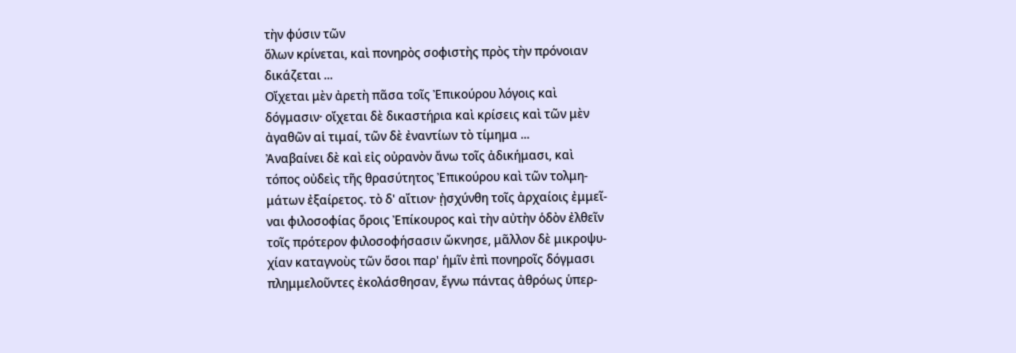τὴν φύσιν τῶν
ὅλων κρίνεται, καὶ πονηρὸς σοφιστὴς πρὸς τὴν πρόνοιαν
δικάζεται ...
Οἴχεται μὲν ἀρετὴ πᾶσα τοῖς Ἐπικούρου λόγοις καὶ
δόγμασιν· οἴχεται δὲ δικαστήρια καὶ κρίσεις καὶ τῶν μὲν
ἀγαθῶν αἱ τιμαί, τῶν δὲ ἐναντίων τὸ τίμημα ...
Ἀναβαίνει δὲ καὶ εἰς οὐρανὸν ἄνω τοῖς ἀδικήμασι, καὶ
τόπος οὐδεὶς τῆς θρασύτητος Ἐπικούρου καὶ τῶν τολμη-
μάτων ἐξαίρετος. τὸ δ' αἴτιον· ᾐσχύνθη τοῖς ἀρχαίοις ἐμμεῖ-
ναι φιλοσοφίας ὅροις Ἐπίκουρος καὶ τὴν αὐτὴν ὁδὸν ἐλθεῖν
τοῖς πρότερον φιλοσοφήσασιν ὤκνησε, μᾶλλον δὲ μικροψυ-
χίαν καταγνοὺς τῶν ὅσοι παρ' ἡμῖν ἐπὶ πονηροῖς δόγμασι
πλημμελοῦντες ἐκολάσθησαν, ἔγνω πάντας ἀθρόως ὑπερ-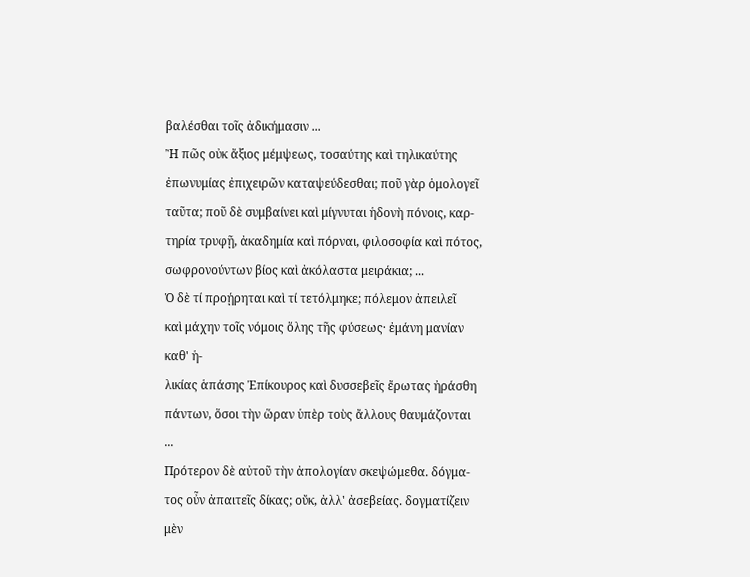βαλέσθαι τοῖς ἀδικήμασιν ...
Ἢ πῶς οὐκ ἄξιος μέμψεως, τοσαύτης καὶ τηλικαύτης
ἐπωνυμίας ἐπιχειρῶν καταψεύδεσθαι; ποῦ γὰρ ὁμολογεῖ
ταῦτα; ποῦ δὲ συμβαίνει καὶ μίγνυται ἡδονὴ πόνοις, καρ-
τηρία τρυφῇ, ἀκαδημία καὶ πόρναι, φιλοσοφία καὶ πότος,
σωφρονούντων βίος καὶ ἀκόλαστα μειράκια; ...
Ὁ δὲ τί προῄρηται καὶ τί τετόλμηκε; πόλεμον ἀπειλεῖ
καὶ μάχην τοῖς νόμοις ὅλης τῆς φύσεως· ἐμάνη μανίαν καθ' ἡ-
λικίας ἁπάσης Ἐπίκουρος καὶ δυσσεβεῖς ἔρωτας ἠράσθη
πάντων, ὅσοι τὴν ὥραν ὑπὲρ τοὺς ἄλλους θαυμάζονται ...
Πρότερον δὲ αὐτοῦ τὴν ἀπολογίαν σκεψώμεθα. δόγμα-
τος οὖν ἀπαιτεῖς δίκας; οὔκ, ἀλλ' ἀσεβείας. δογματίζειν μὲν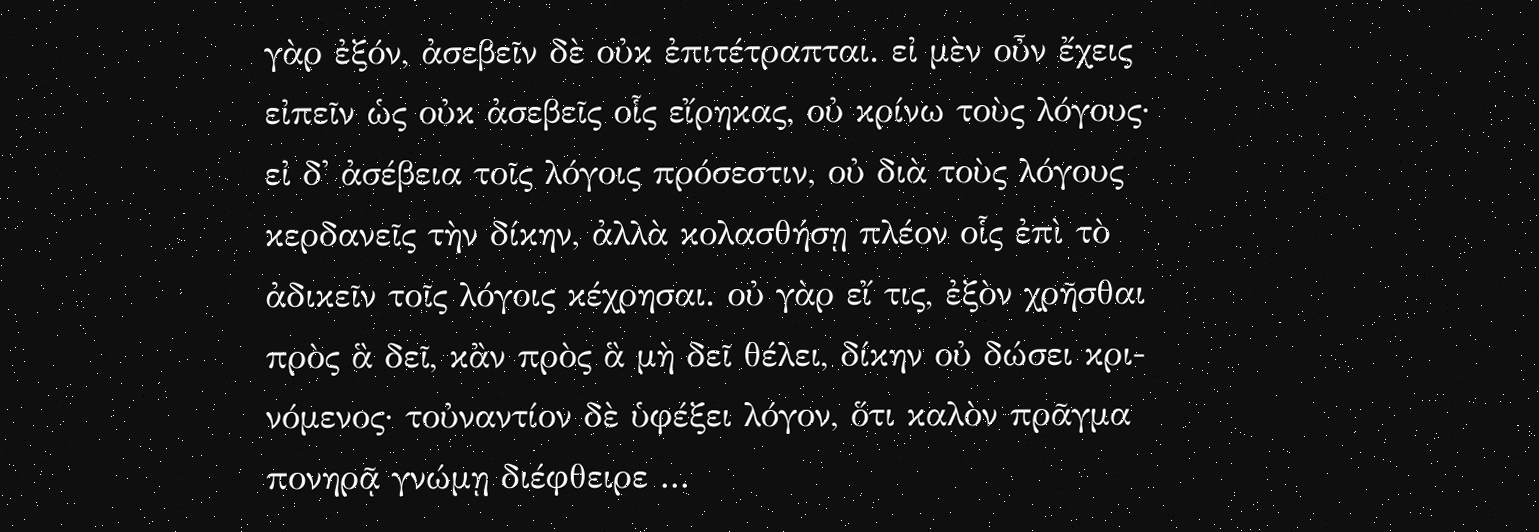γὰρ ἐξόν, ἀσεβεῖν δὲ οὐκ ἐπιτέτραπται. εἰ μὲν οὖν ἔχεις
εἰπεῖν ὡς οὐκ ἀσεβεῖς οἷς εἴρηκας, οὐ κρίνω τοὺς λόγους·
εἰ δ' ἀσέβεια τοῖς λόγοις πρόσεστιν, οὐ διὰ τοὺς λόγους
κερδανεῖς τὴν δίκην, ἀλλὰ κολασθήσῃ πλέον οἷς ἐπὶ τὸ
ἀδικεῖν τοῖς λόγοις κέχρησαι. οὐ γὰρ εἴ τις, ἐξὸν χρῆσθαι
πρὸς ἃ δεῖ, κἂν πρὸς ἃ μὴ δεῖ θέλει, δίκην οὐ δώσει κρι-
νόμενος· τοὐναντίον δὲ ὑφέξει λόγον, ὅτι καλὸν πρᾶγμα
πονηρᾷ γνώμῃ διέφθειρε ...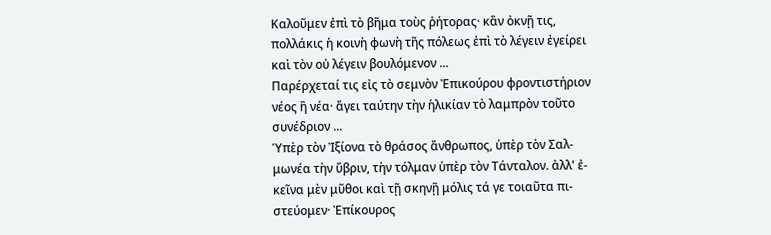Καλοῦμεν ἐπὶ τὸ βῆμα τοὺς ῥήτορας· κἂν ὀκνῇ τις,
πολλάκις ἡ κοινὴ φωνὴ τῆς πόλεως ἐπὶ τὸ λέγειν ἐγείρει
καὶ τὸν οὐ λέγειν βουλόμενον ...
Παρέρχεταί τις εἰς τὸ σεμνὸν Ἐπικούρου φροντιστήριον
νέος ἢ νέα· ἄγει ταύτην τὴν ἡλικίαν τὸ λαμπρὸν τοῦτο
συνέδριον ...
Ὑπὲρ τὸν Ἰξίονα τὸ θράσος ἄνθρωπος, ὑπὲρ τὸν Σαλ-
μωνέα τὴν ὕβριν, τὴν τόλμαν ὑπὲρ τὸν Τάνταλον. ἀλλ' ἐ-
κεῖνα μὲν μῦθοι καὶ τῇ σκηνῇ μόλις τά γε τοιαῦτα πι-
στεύομεν· Ἐπίκουρος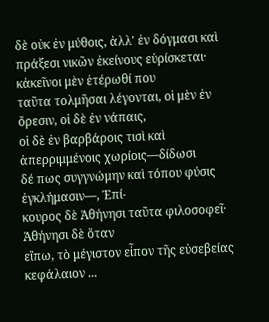δὲ οὐκ ἐν μύθοις, ἀλλ' ἐν δόγμασι καὶ
πράξεσι νικῶν ἐκείνους εὑρίσκεται· κἀκεῖνοι μὲν ἑτέρωθί που
ταῦτα τολμῆσαι λέγονται, οἱ μὲν ἐν ὄρεσιν, οἱ δὲ ἐν νάπαις,
οἱ δὲ ἐν βαρβάροις τισὶ καὶ ἀπερριμμένοις χωρίοις—δίδωσι
δέ πως συγγνώμην καὶ τόπου φύσις ἐγκλήμασιν—, Ἐπί-
κουρος δὲ Ἀθήνησι ταῦτα φιλοσοφεῖ· Ἀθήνησι δὲ ὅταν
εἴπω, τὸ μέγιστον εἶπον τῆς εὐσεβείας κεφάλαιον ...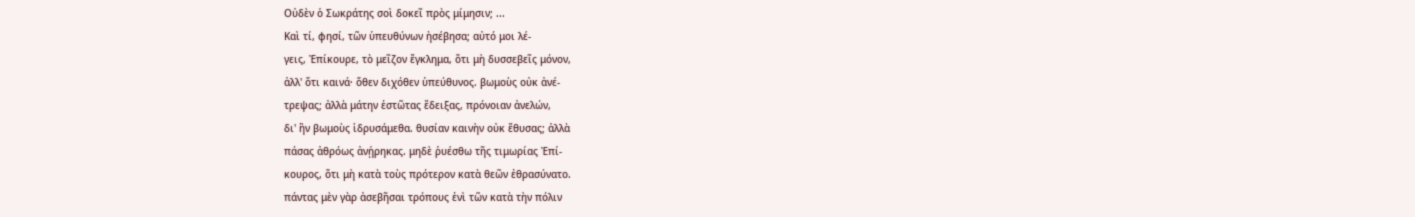Οὐδὲν ὁ Σωκράτης σοὶ δοκεῖ πρὸς μίμησιν; ...
Καὶ τί, φησί, τῶν ὑπευθύνων ἠσέβησα; αὐτό μοι λέ-
γεις, Ἐπίκουρε, τὸ μεῖζον ἔγκλημα, ὅτι μὴ δυσσεβεῖς μόνον,
ἀλλ' ὅτι καινά· ὅθεν διχόθεν ὑπεύθυνος. βωμοὺς οὐκ ἀνέ-
τρεψας; ἀλλὰ μάτην ἑστῶτας ἔδειξας, πρόνοιαν ἀνελών,
δι' ἣν βωμοὺς ἱδρυσάμεθα. θυσίαν καινὴν οὐκ ἔθυσας; ἀλλὰ
πάσας ἀθρόως ἀνῄρηκας. μηδὲ ῥυέσθω τῆς τιμωρίας Ἐπί-
κουρος, ὅτι μὴ κατὰ τοὺς πρότερον κατὰ θεῶν ἐθρασύνατο.
πάντας μὲν γὰρ ἀσεβῆσαι τρόπους ἑνὶ τῶν κατὰ τὴν πόλιν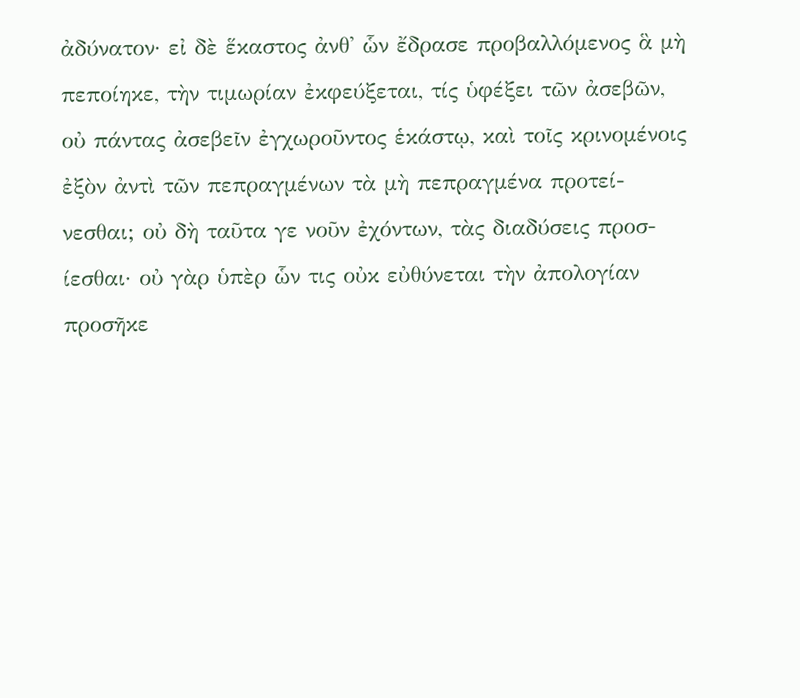ἀδύνατον· εἰ δὲ ἕκαστος ἀνθ' ὧν ἔδρασε προβαλλόμενος ἃ μὴ
πεποίηκε, τὴν τιμωρίαν ἐκφεύξεται, τίς ὑφέξει τῶν ἀσεβῶν,
οὐ πάντας ἀσεβεῖν ἐγχωροῦντος ἑκάστῳ, καὶ τοῖς κρινομένοις
ἐξὸν ἀντὶ τῶν πεπραγμένων τὰ μὴ πεπραγμένα προτεί-
νεσθαι; οὐ δὴ ταῦτα γε νοῦν ἐχόντων, τὰς διαδύσεις προσ-
ίεσθαι· οὐ γὰρ ὑπὲρ ὧν τις οὐκ εὐθύνεται τὴν ἀπολογίαν
προσῆκε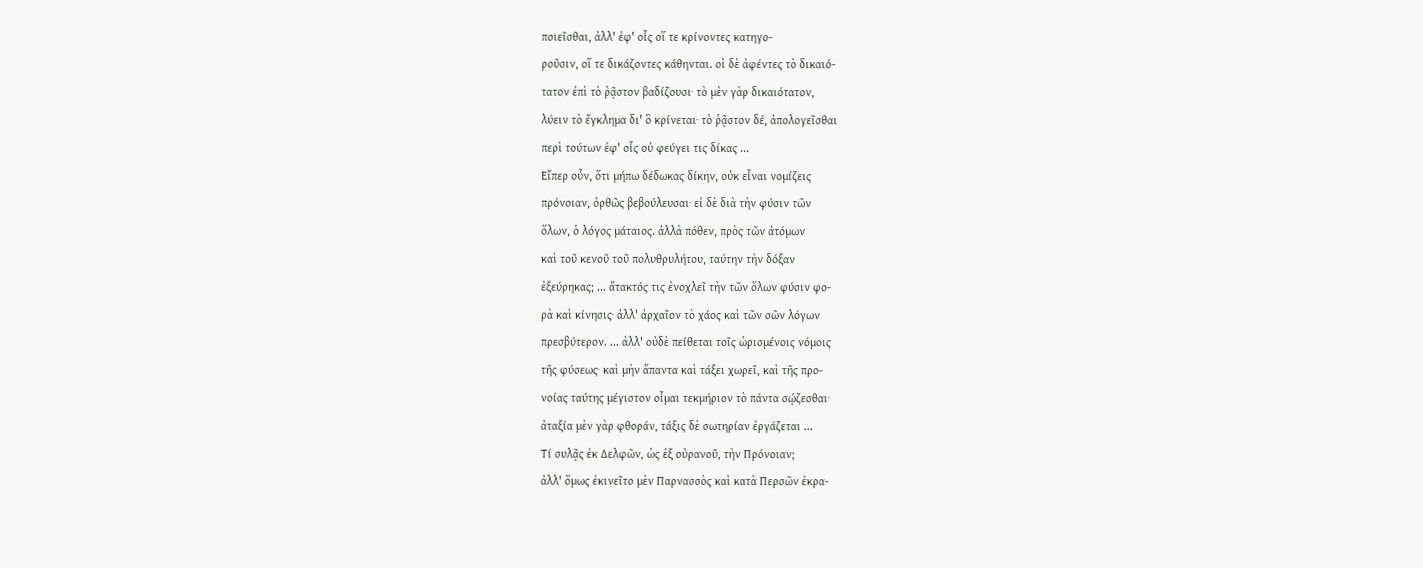ποιεῖσθαι, ἀλλ' ἐφ' οἷς οἵ τε κρίνοντες κατηγο-
ροῦσιν, οἵ τε δικάζοντες κάθηνται. οἱ δὲ ἀφέντες τὸ δικαιό-
τατον ἐπὶ τὸ ῥᾷστον βαδίζουσι· τὸ μὲν γὰρ δικαιότατον,
λύειν τὸ ἔγκλημα δι' ὃ κρίνεται· τὸ ῥᾷστον δέ, ἀπολογεῖσθαι
περὶ τούτων ἐφ' οἷς οὐ φεύγει τις δίκας ...
Εἴπερ οὖν, ὅτι μήπω δέδωκας δίκην, οὐκ εἶναι νομίζεις
πρόνοιαν, ὀρθῶς βεβούλευσαι· εἰ δὲ διὰ τὴν φύσιν τῶν
ὅλων, ὁ λόγος μάταιος. ἀλλὰ πόθεν, πρὸς τῶν ἀτόμων
καὶ τοῦ κενοῦ τοῦ πολυθρυλήτου, ταύτην τὴν δόξαν
ἐξεύρηκας; ... ἄτακτός τις ἐνοχλεῖ τὴν τῶν ὅλων φύσιν φο-
ρὰ καὶ κίνησις· ἀλλ' ἀρχαῖον τὸ χάος καὶ τῶν σῶν λόγων
πρεσβύτερον. ... ἀλλ' οὐδὲ πείθεται τοῖς ὡρισμένοις νόμοις
τῆς φύσεως· καὶ μὴν ἅπαντα καὶ τάξει χωρεῖ, καὶ τῆς προ-
νοίας ταύτης μέγιστον οἶμαι τεκμήριον τὸ πάντα σῴζεσθαι·
ἀταξία μὲν γὰρ φθοράν, τάξις δὲ σωτηρίαν ἐργάζεται ...
Τί συλᾷς ἐκ Δελφῶν, ὡς ἐξ οὐρανοῦ, τὴν Πρόνοιαν;
ἀλλ' ὅμως ἐκινεῖτο μὲν Παρνασσὸς καὶ κατὰ Περσῶν ἐκρα-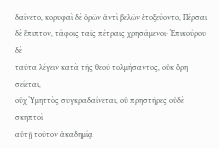δαίνετο, κορυφαὶ δὲ ὀρῶν ἀντὶ βελῶν ἐτοξεύοντο, Πέρσαι
δὲ ἔπιπτον, τάφοις ταῖς πέτραις χρησάμενοι· Ἐπικούρου δὲ
ταῦτα λέγειν κατὰ τῆς θεοῦ τολμήσαντος, οὐκ ὄρη σείεται,
οὐχ Ὑμηττὸς συγκραδαίνεται, οὐ πρηστῆρες οὐδὲ σκηπτοὶ
αὐτῇ τοῦτον ἀκαδημίᾳ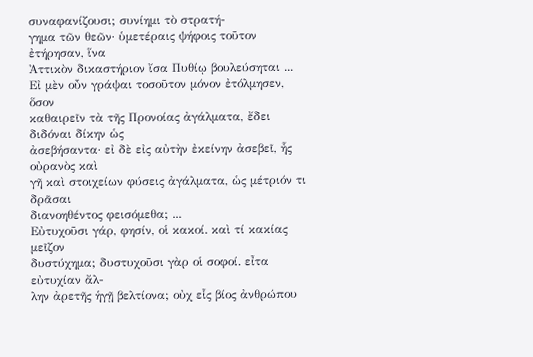συναφανίζουσι; συνίημι τὸ στρατή-
γημα τῶν θεῶν· ὑμετέραις ψήφοις τοῦτον ἐτήρησαν, ἵνα
Ἀττικὸν δικαστήριον ἴσα Πυθίῳ βουλεύσηται ...
Εἰ μὲν οὖν γράψαι τοσοῦτον μόνον ἐτόλμησεν, ὅσον
καθαιρεῖν τὰ τῆς Προνοίας ἀγάλματα, ἔδει διδόναι δίκην ὡς
ἀσεβήσαντα· εἰ δὲ εἰς αὐτὴν ἐκείνην ἀσεβεῖ, ἧς οὐρανὸς καὶ
γῆ καὶ στοιχείων φύσεις ἀγάλματα, ὡς μέτριόν τι δρᾶσαι
διανοηθέντος φεισόμεθα; ...
Εὐτυχοῦσι γάρ, φησίν, οἱ κακοί. καὶ τί κακίας μεῖζον
δυστύχημα; δυστυχοῦσι γὰρ οἱ σοφοί. εἶτα εὐτυχίαν ἄλ-
λην ἀρετῆς ἡγῇ βελτίονα; οὐχ εἷς βίος ἀνθρώπου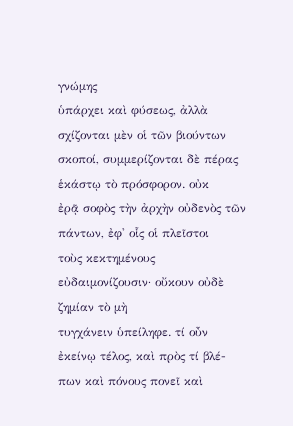γνώμης
ὑπάρχει καὶ φύσεως, ἀλλὰ σχίζονται μὲν οἱ τῶν βιούντων
σκοποί, συμμερίζονται δὲ πέρας ἑκάστῳ τὸ πρόσφορον. οὐκ
ἐρᾷ σοφὸς τὴν ἀρχὴν οὐδενὸς τῶν πάντων, ἐφ' οἷς οἱ πλεῖστοι
τοὺς κεκτημένους εὐδαιμονίζουσιν· οὔκουν οὐδὲ ζημίαν τὸ μὴ
τυγχάνειν ὑπείληφε. τί οὖν ἐκείνῳ τέλος, καὶ πρὸς τί βλέ-
πων καὶ πόνους πονεῖ καὶ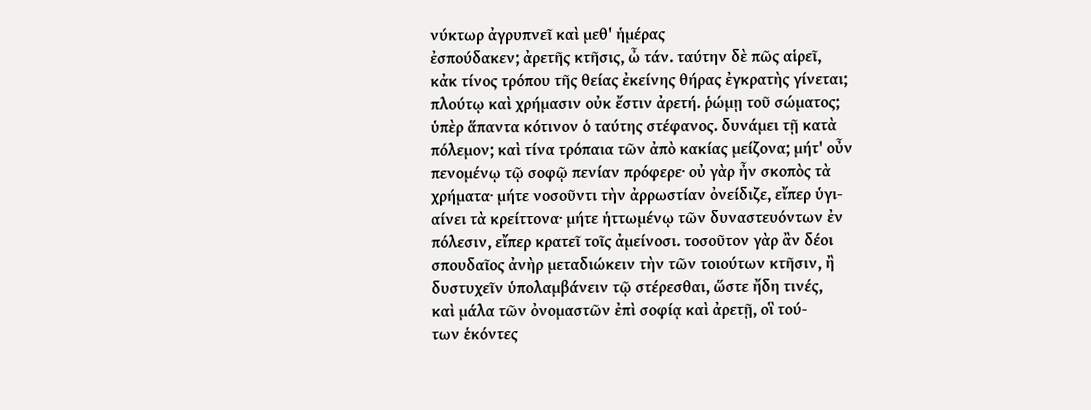νύκτωρ ἀγρυπνεῖ καὶ μεθ' ἡμέρας
ἐσπούδακεν; ἀρετῆς κτῆσις, ὦ τάν. ταύτην δὲ πῶς αἱρεῖ,
κἀκ τίνος τρόπου τῆς θείας ἐκείνης θήρας ἐγκρατὴς γίνεται;
πλούτῳ καὶ χρήμασιν οὐκ ἔστιν ἀρετή. ῥώμῃ τοῦ σώματος;
ὑπὲρ ἅπαντα κότινον ὁ ταύτης στέφανος. δυνάμει τῇ κατὰ
πόλεμον; καὶ τίνα τρόπαια τῶν ἀπὸ κακίας μείζονα; μήτ' οὖν
πενομένῳ τῷ σοφῷ πενίαν πρόφερε· οὐ γὰρ ἦν σκοπὸς τὰ
χρήματα· μήτε νοσοῦντι τὴν ἀρρωστίαν ὀνείδιζε, εἴπερ ὑγι-
αίνει τὰ κρείττονα· μήτε ἡττωμένῳ τῶν δυναστευόντων ἐν
πόλεσιν, εἴπερ κρατεῖ τοῖς ἀμείνοσι. τοσοῦτον γὰρ ἂν δέοι
σπουδαῖος ἀνὴρ μεταδιώκειν τὴν τῶν τοιούτων κτῆσιν, ἢ
δυστυχεῖν ὑπολαμβάνειν τῷ στέρεσθαι, ὥστε ἤδη τινές,
καὶ μάλα τῶν ὀνομαστῶν ἐπὶ σοφίᾳ καὶ ἀρετῇ, οἳ τού-
των ἑκόντες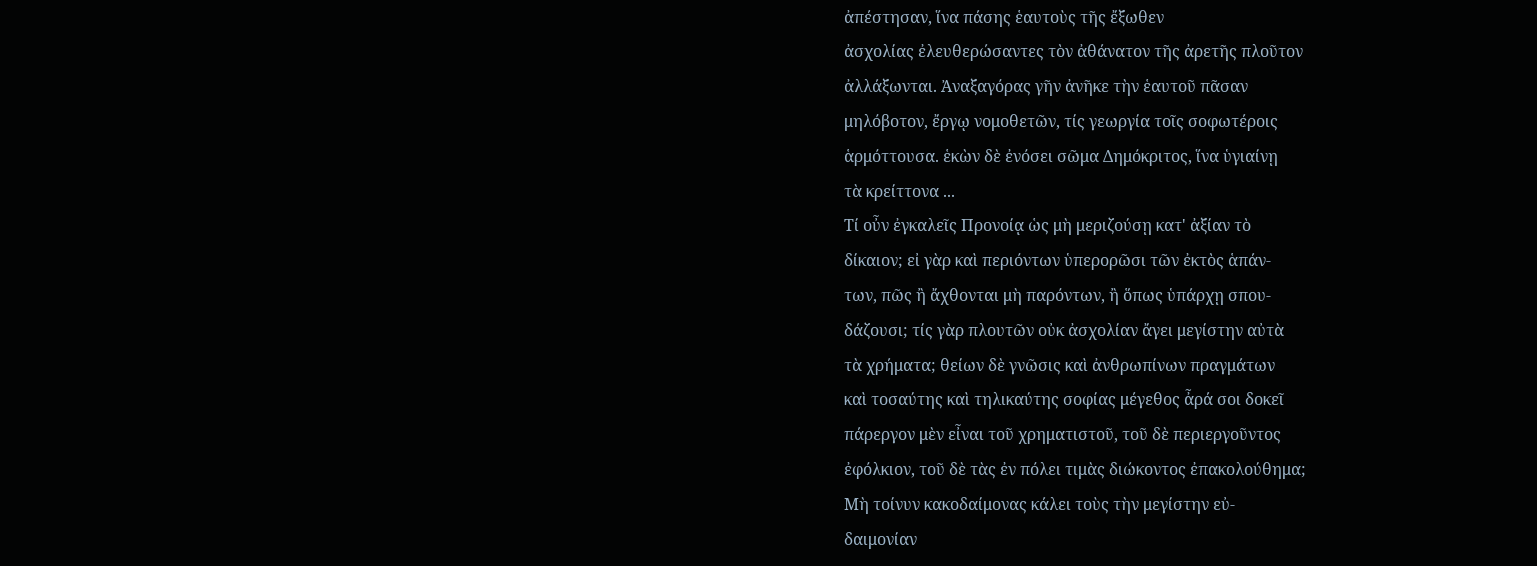ἀπέστησαν, ἵνα πάσης ἑαυτοὺς τῆς ἔξωθεν
ἀσχολίας ἐλευθερώσαντες τὸν ἀθάνατον τῆς ἀρετῆς πλοῦτον
ἀλλάξωνται. Ἀναξαγόρας γῆν ἀνῆκε τὴν ἑαυτοῦ πᾶσαν
μηλόβοτον, ἔργῳ νομοθετῶν, τίς γεωργία τοῖς σοφωτέροις
ἁρμόττουσα. ἑκὼν δὲ ἐνόσει σῶμα Δημόκριτος, ἵνα ὑγιαίνῃ
τὰ κρείττονα ...
Τί οὖν ἐγκαλεῖς Προνοίᾳ ὡς μὴ μεριζούσῃ κατ' ἀξίαν τὸ
δίκαιον; εἰ γὰρ καὶ περιόντων ὑπερορῶσι τῶν ἐκτὸς ἁπάν-
των, πῶς ἢ ἄχθονται μὴ παρόντων, ἢ ὅπως ὑπάρχῃ σπου-
δάζουσι; τίς γὰρ πλουτῶν οὐκ ἀσχολίαν ἄγει μεγίστην αὐτὰ
τὰ χρήματα; θείων δὲ γνῶσις καὶ ἀνθρωπίνων πραγμάτων
καὶ τοσαύτης καὶ τηλικαύτης σοφίας μέγεθος ἆρά σοι δοκεῖ
πάρεργον μὲν εἶναι τοῦ χρηματιστοῦ, τοῦ δὲ περιεργοῦντος
ἐφόλκιον, τοῦ δὲ τὰς ἐν πόλει τιμὰς διώκοντος ἐπακολούθημα;
Μὴ τοίνυν κακοδαίμονας κάλει τοὺς τὴν μεγίστην εὐ-
δαιμονίαν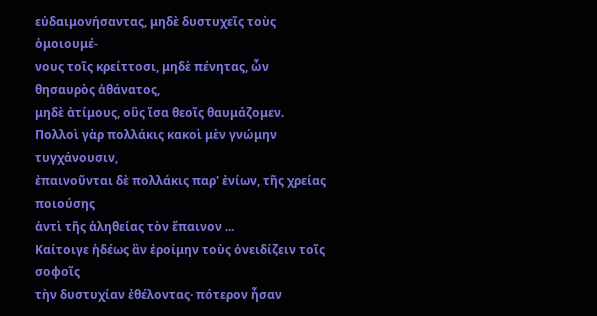εὐδαιμονήσαντας, μηδὲ δυστυχεῖς τοὺς ὁμοιουμέ-
νους τοῖς κρείττοσι, μηδὲ πένητας, ὧν θησαυρὸς ἀθάνατος,
μηδὲ ἀτίμους, οὓς ἴσα θεοῖς θαυμάζομεν.
Πολλοὶ γὰρ πολλάκις κακοὶ μὲν γνώμην τυγχάνουσιν,
ἐπαινοῦνται δὲ πολλάκις παρ' ἐνίων, τῆς χρείας ποιούσης
ἀντὶ τῆς ἀληθείας τὸν ἔπαινον ...
Καίτοιγε ἡδέως ἂν ἐροίμην τοὺς ὀνειδίζειν τοῖς σοφοῖς
τὴν δυστυχίαν ἐθέλοντας· πότερον ἦσαν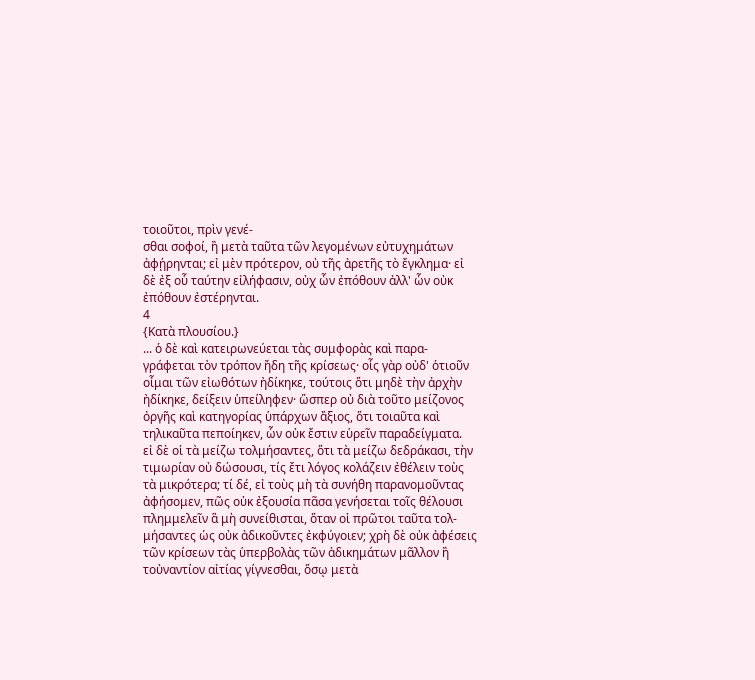τοιοῦτοι, πρὶν γενέ-
σθαι σοφοί, ἢ μετὰ ταῦτα τῶν λεγομένων εὐτυχημάτων
ἀφῄρηνται; εἰ μὲν πρότερον, οὐ τῆς ἀρετῆς τὸ ἔγκλημα· εἰ
δὲ ἐξ οὗ ταύτην εἰλήφασιν, οὐχ ὧν ἐπόθουν ἀλλ' ὧν οὐκ
ἐπόθουν ἐστέρηνται.
4
{Κατὰ πλουσίου.}
... ὁ δὲ καὶ κατειρωνεύεται τὰς συμφορὰς καὶ παρα-
γράφεται τὸν τρόπον ἤδη τῆς κρίσεως· οἷς γὰρ οὐδ' ὁτιοῦν
οἶμαι τῶν εἰωθότων ἠδίκηκε, τούτοις ὅτι μηδὲ τὴν ἀρχὴν
ἠδίκηκε, δείξειν ὑπείληφεν· ὥσπερ οὐ διὰ τοῦτο μείζονος
ὀργῆς καὶ κατηγορίας ὑπάρχων ἄξιος, ὅτι τοιαῦτα καὶ
τηλικαῦτα πεποίηκεν, ὧν οὐκ ἔστιν εὑρεῖν παραδείγματα.
εἰ δὲ οἱ τὰ μείζω τολμήσαντες, ὅτι τὰ μείζω δεδράκασι, τὴν
τιμωρίαν οὐ δώσουσι, τίς ἔτι λόγος κολάζειν ἐθέλειν τοὺς
τὰ μικρότερα; τί δέ, εἰ τοὺς μὴ τὰ συνήθη παρανομοῦντας
ἀφήσομεν, πῶς οὐκ ἐξουσία πᾶσα γενήσεται τοῖς θέλουσι
πλημμελεῖν ἃ μὴ συνείθισται, ὅταν οἱ πρῶτοι ταῦτα τολ-
μήσαντες ὡς οὐκ ἀδικοῦντες ἐκφύγοιεν; χρὴ δὲ οὐκ ἀφέσεις
τῶν κρίσεων τὰς ὑπερβολὰς τῶν ἀδικημάτων μᾶλλον ἢ
τοὐναντίον αἰτίας γίγνεσθαι, ὅσῳ μετὰ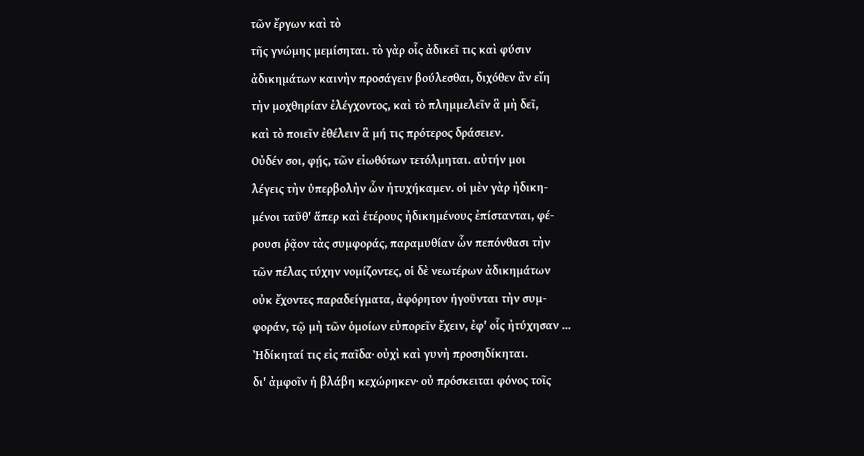τῶν ἔργων καὶ τὸ
τῆς γνώμης μεμίσηται. τὸ γὰρ οἷς ἀδικεῖ τις καὶ φύσιν
ἀδικημάτων καινὴν προσάγειν βούλεσθαι, διχόθεν ἂν εἴη
τὴν μοχθηρίαν ἐλέγχοντος, καὶ τὸ πλημμελεῖν ἃ μὴ δεῖ,
καὶ τὸ ποιεῖν ἐθέλειν ἃ μή τις πρότερος δράσειεν.
Οὐδέν σοι, φῄς, τῶν εἰωθότων τετόλμηται. αὐτήν μοι
λέγεις τὴν ὑπερβολὴν ὧν ἠτυχήκαμεν. οἱ μὲν γὰρ ἠδικη-
μένοι ταῦθ' ἅπερ καὶ ἑτέρους ἠδικημένους ἐπίστανται, φέ-
ρουσι ῥᾷον τὰς συμφοράς, παραμυθίαν ὧν πεπόνθασι τὴν
τῶν πέλας τύχην νομίζοντες, οἱ δὲ νεωτέρων ἀδικημάτων
οὐκ ἔχοντες παραδείγματα, ἀφόρητον ἡγοῦνται τὴν συμ-
φοράν, τῷ μὴ τῶν ὁμοίων εὐπορεῖν ἔχειν, ἐφ' οἷς ἠτύχησαν ...
Ἠδίκηταί τις εἰς παῖδα· οὐχὶ καὶ γυνὴ προσηδίκηται.
δι' ἀμφοῖν ἡ βλάβη κεχώρηκεν· οὐ πρόσκειται φόνος τοῖς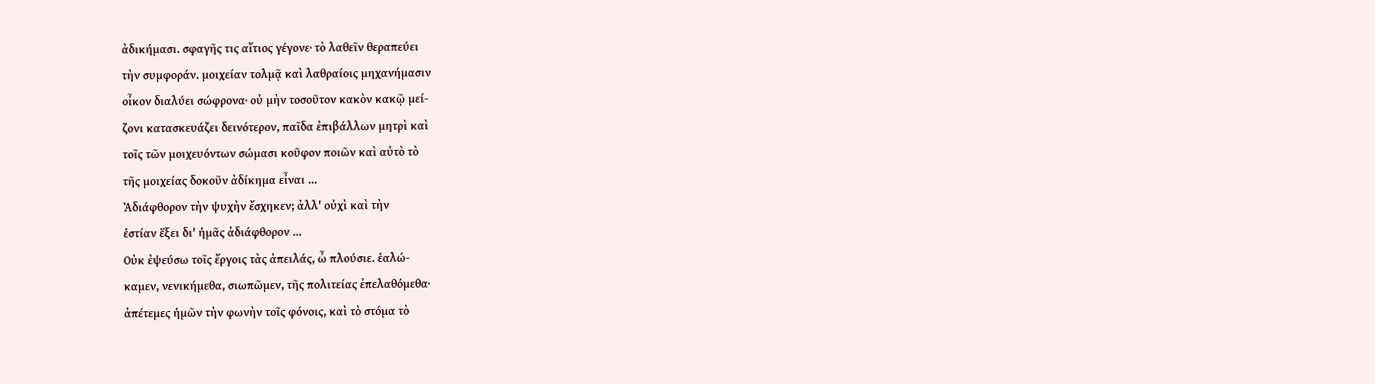ἀδικήμασι. σφαγῆς τις αἴτιος γέγονε· τὸ λαθεῖν θεραπεύει
τὴν συμφοράν. μοιχείαν τολμᾷ καὶ λαθραίοις μηχανήμασιν
οἶκον διαλύει σώφρονα· οὐ μὴν τοσοῦτον κακὸν κακῷ μεί-
ζονι κατασκευάζει δεινότερον, παῖδα ἐπιβάλλων μητρὶ καὶ
τοῖς τῶν μοιχευόντων σώμασι κοῦφον ποιῶν καὶ αὐτὸ τὸ
τῆς μοιχείας δοκοῦν ἀδίκημα εἶναι ...
Ἀδιάφθορον τὴν ψυχὴν ἔσχηκεν; ἀλλ' οὐχὶ καὶ τὴν
ἑστίαν ἕξει δι' ἡμᾶς ἀδιάφθορον ...
Οὐκ ἐψεύσω τοῖς ἔργοις τὰς ἀπειλάς, ὦ πλούσιε. ἑαλώ-
καμεν, νενικήμεθα, σιωπῶμεν, τῆς πολιτείας ἐπελαθόμεθα·
ἀπέτεμες ἡμῶν τὴν φωνὴν τοῖς φόνοις, καὶ τὸ στόμα τὸ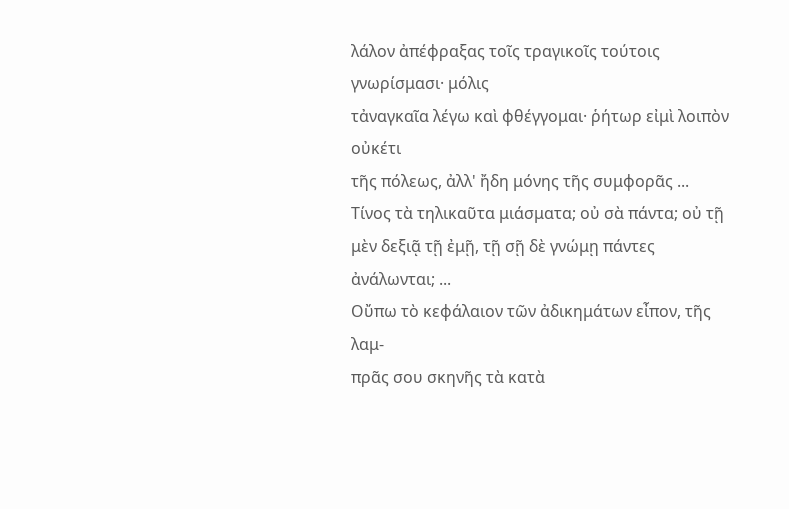λάλον ἀπέφραξας τοῖς τραγικοῖς τούτοις γνωρίσμασι· μόλις
τἀναγκαῖα λέγω καὶ φθέγγομαι· ῥήτωρ εἰμὶ λοιπὸν οὐκέτι
τῆς πόλεως, ἀλλ' ἤδη μόνης τῆς συμφορᾶς ...
Τίνος τὰ τηλικαῦτα μιάσματα; οὐ σὰ πάντα; οὐ τῇ
μὲν δεξιᾷ τῇ ἐμῇ, τῇ σῇ δὲ γνώμῃ πάντες ἀνάλωνται; ...
Οὔπω τὸ κεφάλαιον τῶν ἀδικημάτων εἶπον, τῆς λαμ-
πρᾶς σου σκηνῆς τὰ κατὰ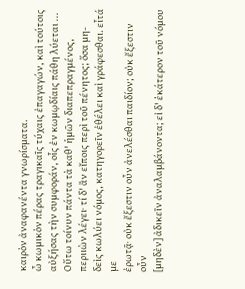καιρὸν ἀναφανέντα γνωρίσματα.
ὦ κωμικὸν πέρας τραγικαῖς τύχαις ἐπαγαγών, καὶ τούτοις
αὐξήσας τὴν συμφοράν, οἷς ἐν κωμῳδίαις πάθη λύεται ...
Οὕτω τοίνυν πάντα τὰ καθ' ἡμῶν διαπεπραγμένος,
περιιὼν λέγει· τί δ' ἂν εἴποις περὶ τοῦ πένητος; ὅσα μη-
δεὶς κωλύει νόμος, κατηγορεῖν ἐθέλει καὶ γράφεσθαι. εἶτά με
ἐρωτᾷ· οὐκ ἔξεστιν οὖν ἀνελέσθαι παιδίον; οὐκ ἔξεστιν οὖν
[μηδὲν] ἀδικεῖν ἀναλαμβάνοντα; εἰ δ' ἑκάτερον τοῦ νόμου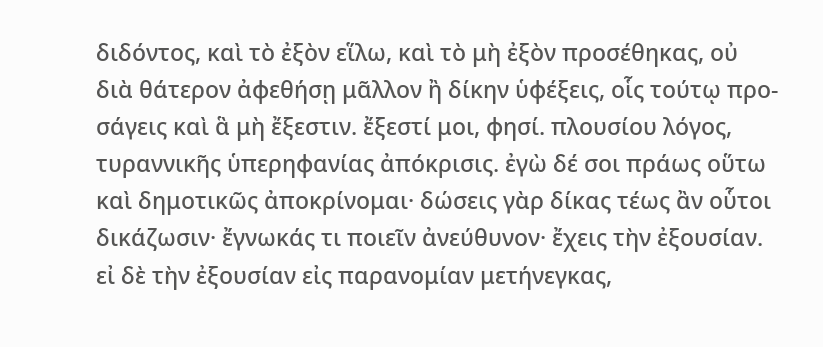διδόντος, καὶ τὸ ἐξὸν εἵλω, καὶ τὸ μὴ ἐξὸν προσέθηκας, οὐ
διὰ θάτερον ἀφεθήσῃ μᾶλλον ἢ δίκην ὑφέξεις, οἷς τούτῳ προ-
σάγεις καὶ ἃ μὴ ἔξεστιν. ἔξεστί μοι, φησί. πλουσίου λόγος,
τυραννικῆς ὑπερηφανίας ἀπόκρισις. ἐγὼ δέ σοι πράως οὕτω
καὶ δημοτικῶς ἀποκρίνομαι· δώσεις γὰρ δίκας τέως ἂν οὗτοι
δικάζωσιν· ἔγνωκάς τι ποιεῖν ἀνεύθυνον· ἔχεις τὴν ἐξουσίαν.
εἰ δὲ τὴν ἐξουσίαν εἰς παρανομίαν μετήνεγκας,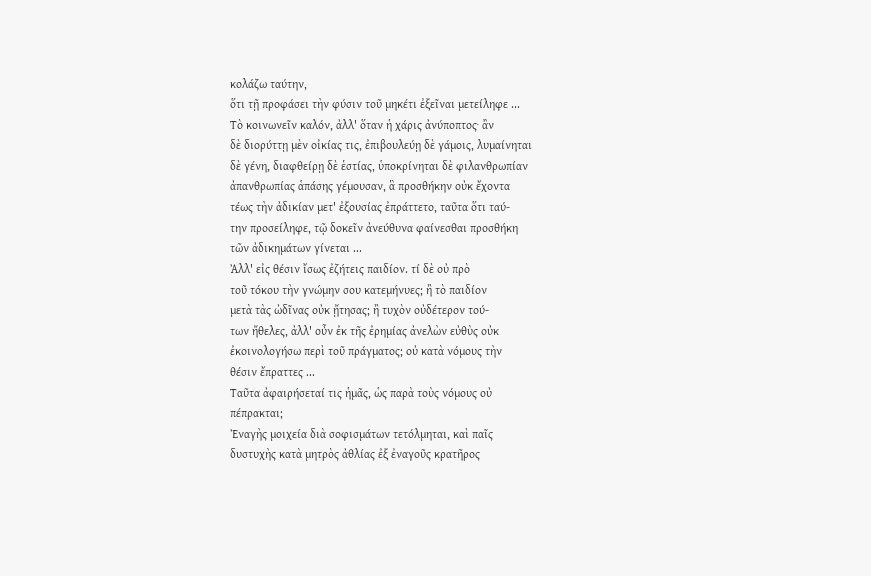κολάζω ταύτην,
ὅτι τῇ προφάσει τὴν φύσιν τοῦ μηκέτι ἐξεῖναι μετείληφε ...
Τὸ κοινωνεῖν καλόν, ἀλλ' ὅταν ἡ χάρις ἀνύποπτος· ἂν
δὲ διορύττῃ μὲν οἰκίας τις, ἐπιβουλεύῃ δὲ γάμοις, λυμαίνηται
δὲ γένη, διαφθείρῃ δὲ ἑστίας, ὑποκρίνηται δὲ φιλανθρωπίαν
ἀπανθρωπίας ἁπάσης γέμουσαν, ἃ προσθήκην οὐκ ἔχοντα
τέως τὴν ἀδικίαν μετ' ἐξουσίας ἐπράττετο, ταῦτα ὅτι ταύ-
την προσείληφε, τῷ δοκεῖν ἀνεύθυνα φαίνεσθαι προσθήκη
τῶν ἀδικημάτων γίνεται ...
Ἀλλ' εἰς θέσιν ἴσως ἐζήτεις παιδίον. τί δὲ οὐ πρὸ
τοῦ τόκου τὴν γνώμην σου κατεμήνυες; ἢ τὸ παιδίον
μετὰ τὰς ὠδῖνας οὐκ ᾔτησας; ἢ τυχὸν οὐδέτερον τού-
των ἤθελες, ἀλλ' οὖν ἐκ τῆς ἐρημίας ἀνελὼν εὐθὺς οὐκ
ἐκοινολογήσω περὶ τοῦ πράγματος; οὐ κατὰ νόμους τὴν
θέσιν ἔπραττες ...
Ταῦτα ἀφαιρήσεταί τις ἡμᾶς, ὡς παρὰ τοὺς νόμους οὐ
πέπρακται;
Ἐναγὴς μοιχεία διὰ σοφισμάτων τετόλμηται, καὶ παῖς
δυστυχὴς κατὰ μητρὸς ἀθλίας ἐξ ἐναγοῦς κρατῆρος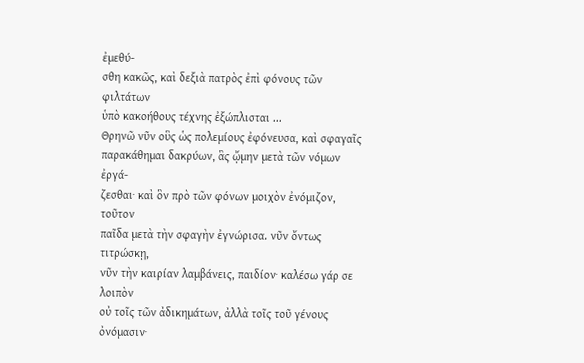ἐμεθύ-
σθη κακῶς, καὶ δεξιὰ πατρὸς ἐπὶ φόνους τῶν φιλτάτων
ὑπὸ κακοήθους τέχνης ἐξώπλισται ...
Θρηνῶ νῦν οὓς ὡς πολεμίους ἐφόνευσα, καὶ σφαγαῖς
παρακάθημαι δακρύων, ἃς ᾤμην μετὰ τῶν νόμων ἐργά-
ζεσθαι· καὶ ὃν πρὸ τῶν φόνων μοιχὸν ἐνόμιζον, τοῦτον
παῖδα μετὰ τὴν σφαγὴν ἐγνώρισα. νῦν ὄντως τιτρώσκῃ,
νῦν τὴν καιρίαν λαμβάνεις, παιδίον· καλέσω γάρ σε λοιπὸν
οὐ τοῖς τῶν ἀδικημάτων, ἀλλὰ τοῖς τοῦ γένους ὀνόμασιν·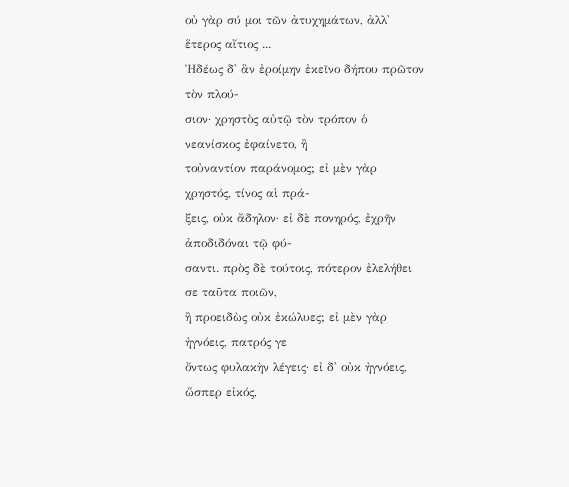οὐ γὰρ σύ μοι τῶν ἀτυχημάτων, ἀλλ' ἕτερος αἴτιος ...
Ἡδέως δ' ἂν ἐροίμην ἐκεῖνο δήπου πρῶτον τὸν πλού-
σιον· χρηστὸς αὐτῷ τὸν τρόπον ὁ νεανίσκος ἐφαίνετο, ἢ
τοὐναντίον παράνομος; εἰ μὲν γὰρ χρηστός, τίνος αἱ πρά-
ξεις, οὐκ ἄδηλον· εἰ δὲ πονηρός, ἐχρῆν ἀποδιδόναι τῷ φύ-
σαντι. πρὸς δὲ τούτοις, πότερον ἐλελήθει σε ταῦτα ποιῶν,
ἢ προειδὼς οὐκ ἐκώλυες; εἰ μὲν γὰρ ἠγνόεις, πατρός γε
ὄντως φυλακὴν λέγεις· εἰ δ' οὐκ ἠγνόεις, ὥσπερ εἰκός,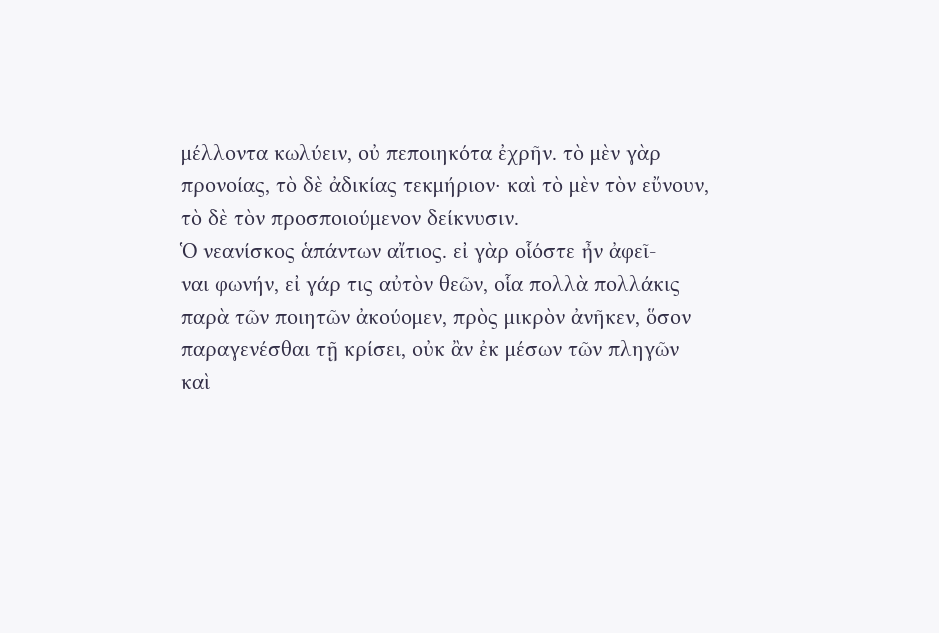μέλλοντα κωλύειν, οὐ πεποιηκότα ἐχρῆν. τὸ μὲν γὰρ
προνοίας, τὸ δὲ ἀδικίας τεκμήριον· καὶ τὸ μὲν τὸν εὔνουν,
τὸ δὲ τὸν προσποιούμενον δείκνυσιν.
Ὁ νεανίσκος ἁπάντων αἴτιος. εἰ γὰρ οἷόστε ἦν ἀφεῖ-
ναι φωνήν, εἰ γάρ τις αὐτὸν θεῶν, οἷα πολλὰ πολλάκις
παρὰ τῶν ποιητῶν ἀκούομεν, πρὸς μικρὸν ἀνῆκεν, ὅσον
παραγενέσθαι τῇ κρίσει, οὐκ ἂν ἐκ μέσων τῶν πληγῶν
καὶ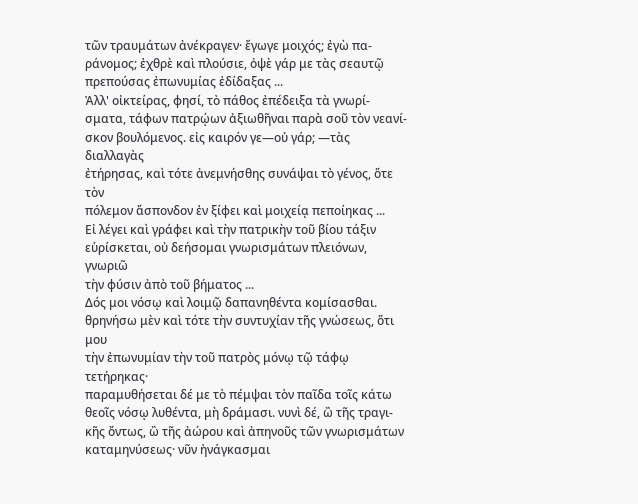τῶν τραυμάτων ἀνέκραγεν· ἔγωγε μοιχός; ἐγὼ πα-
ράνομος; ἐχθρὲ καὶ πλούσιε, ὀψὲ γάρ με τὰς σεαυτῷ
πρεπούσας ἐπωνυμίας ἐδίδαξας ...
Ἀλλ' οἰκτείρας, φησί, τὸ πάθος ἐπέδειξα τὰ γνωρί-
σματα, τάφων πατρῴων ἀξιωθῆναι παρὰ σοῦ τὸν νεανί-
σκον βουλόμενος. εἰς καιρόν γε—οὐ γάρ; —τὰς διαλλαγὰς
ἐτήρησας, καὶ τότε ἀνεμνήσθης συνάψαι τὸ γένος, ὅτε τὸν
πόλεμον ἄσπονδον ἐν ξίφει καὶ μοιχείᾳ πεποίηκας ...
Εἰ λέγει καὶ γράφει καὶ τὴν πατρικὴν τοῦ βίου τάξιν
εὑρίσκεται, οὐ δεήσομαι γνωρισμάτων πλειόνων, γνωριῶ
τὴν φύσιν ἀπὸ τοῦ βήματος ...
Δός μοι νόσῳ καὶ λοιμῷ δαπανηθέντα κομίσασθαι.
θρηνήσω μὲν καὶ τότε τὴν συντυχίαν τῆς γνώσεως, ὅτι μου
τὴν ἐπωνυμίαν τὴν τοῦ πατρὸς μόνῳ τῷ τάφῳ τετήρηκας·
παραμυθήσεται δέ με τὸ πέμψαι τὸν παῖδα τοῖς κάτω
θεοῖς νόσῳ λυθέντα, μὴ δράμασι. νυνὶ δέ, ὢ τῆς τραγι-
κῆς ὄντως, ὢ τῆς ἀώρου καὶ ἀπηνοῦς τῶν γνωρισμάτων
καταμηνύσεως· νῦν ἠνάγκασμαι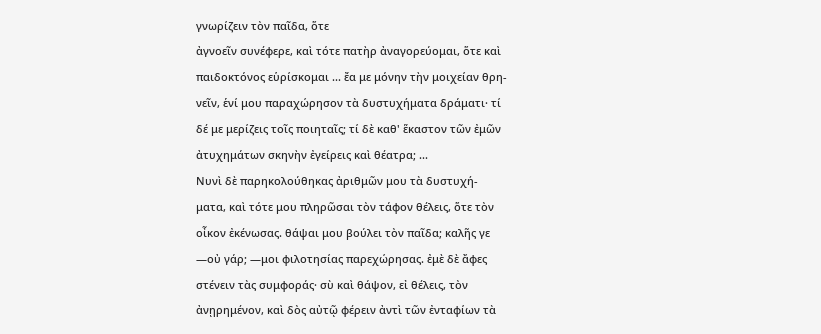γνωρίζειν τὸν παῖδα, ὅτε
ἀγνοεῖν συνέφερε, καὶ τότε πατὴρ ἀναγορεύομαι, ὅτε καὶ
παιδοκτόνος εὑρίσκομαι ... ἔα με μόνην τὴν μοιχείαν θρη-
νεῖν, ἑνί μου παραχώρησον τὰ δυστυχήματα δράματι· τί
δέ με μερίζεις τοῖς ποιηταῖς; τί δὲ καθ' ἕκαστον τῶν ἐμῶν
ἀτυχημάτων σκηνὴν ἐγείρεις καὶ θέατρα; ...
Νυνὶ δὲ παρηκολούθηκας ἀριθμῶν μου τὰ δυστυχή-
ματα, καὶ τότε μου πληρῶσαι τὸν τάφον θέλεις, ὅτε τὸν
οἶκον ἐκένωσας. θάψαι μου βούλει τὸν παῖδα; καλῆς γε
—οὐ γάρ; —μοι φιλοτησίας παρεχώρησας. ἐμὲ δὲ ἄφες
στένειν τὰς συμφοράς· σὺ καὶ θάψον, εἰ θέλεις, τὸν
ἀνῃρημένον, καὶ δὸς αὐτῷ φέρειν ἀντὶ τῶν ἐνταφίων τὰ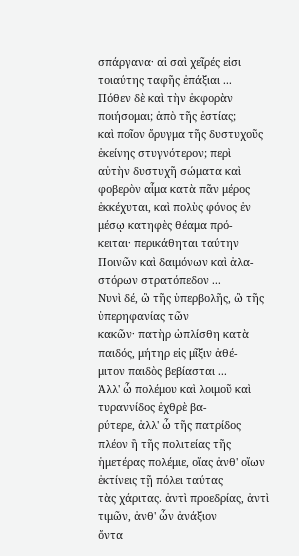σπάργανα· αἱ σαὶ χεῖρές εἰσι τοιαύτης ταφῆς ἐπάξιαι ...
Πόθεν δὲ καὶ τὴν ἐκφορὰν ποιήσομαι; ἀπὸ τῆς ἑστίας;
καὶ ποῖον ὄρυγμα τῆς δυστυχοῦς ἐκείνης στυγνότερον; περὶ
αὐτὴν δυστυχῆ σώματα καὶ φοβερὸν αἷμα κατὰ πᾶν μέρος
ἐκκέχυται, καὶ πολὺς φόνος ἐν μέσῳ κατηφὲς θέαμα πρό-
κειται· περικάθηται ταύτην Ποινῶν καὶ δαιμόνων καὶ ἀλα-
στόρων στρατόπεδον ...
Νυνὶ δέ, ὢ τῆς ὑπερβολῆς, ὢ τῆς ὑπερηφανίας τῶν
κακῶν· πατὴρ ὡπλίσθη κατὰ παιδός, μήτηρ εἰς μῖξιν ἀθέ-
μιτον παιδὸς βεβίασται ...
Ἀλλ' ὦ πολέμου καὶ λοιμοῦ καὶ τυραννίδος ἐχθρὲ βα-
ρύτερε, ἀλλ' ὦ τῆς πατρίδος πλέον ἢ τῆς πολιτείας τῆς
ἡμετέρας πολέμιε, οἵας ἀνθ' οἵων ἐκτίνεις τῇ πόλει ταύτας
τὰς χάριτας. ἀντὶ προεδρίας, ἀντὶ τιμῶν, ἀνθ' ὧν ἀνάξιον
ὄντα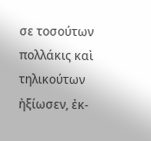σε τοσούτων πολλάκις καὶ τηλικούτων ἠξίωσεν, ἐκ-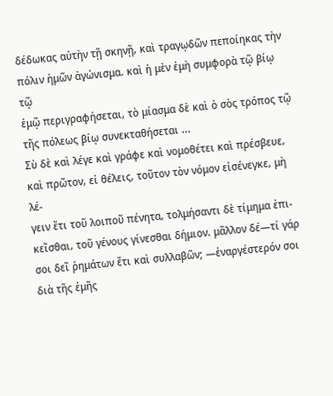δέδωκας αὐτὴν τῇ σκηνῇ, καὶ τραγῳδῶν πεποίηκας τὴν
πόλιν ἡμῶν ἀγώνισμα. καὶ ἡ μὲν ἐμὴ συμφορὰ τῷ βίῳ τῷ
ἐμῷ περιγραφήσεται, τὸ μίασμα δὲ καὶ ὁ σὸς τρόπος τῷ
τῆς πόλεως βίῳ συνεκταθήσεται ...
Σὺ δὲ καὶ λέγε καὶ γράφε καὶ νομοθέτει καὶ πρέσβευε,
καὶ πρῶτον, εἰ θέλεις, τοῦτον τὸν νόμον εἰσένεγκε, μὴ λέ-
γειν ἔτι τοῦ λοιποῦ πένητα, τολμήσαντι δὲ τίμημα ἐπι-
κεῖσθαι, τοῦ γένους γίνεσθαι δήμιον. μᾶλλον δέ—τί γάρ
σοι δεῖ ῥημάτων ἔτι καὶ συλλαβῶν; —ἐναργέστερόν σοι
διὰ τῆς ἐμῆς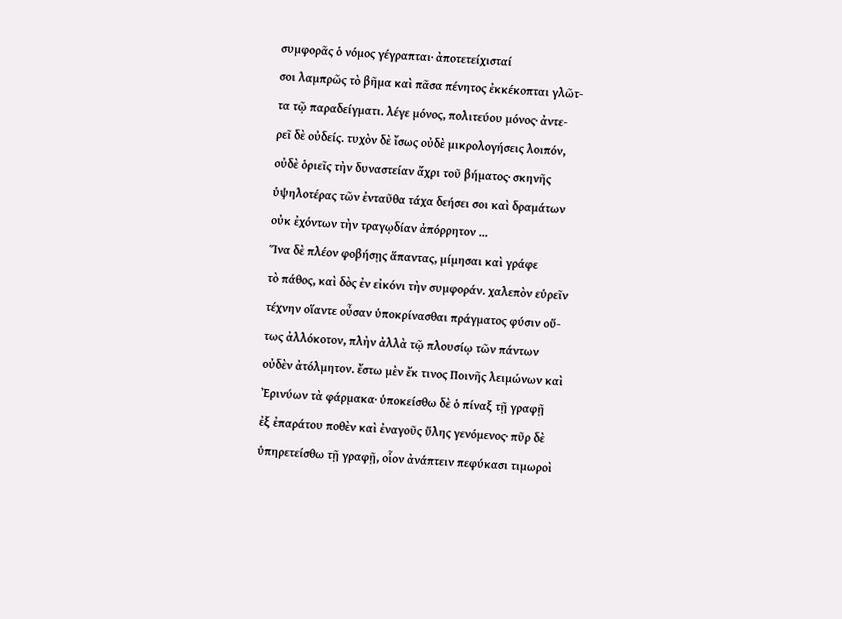συμφορᾶς ὁ νόμος γέγραπται· ἀποτετείχισταί
σοι λαμπρῶς τὸ βῆμα καὶ πᾶσα πένητος ἐκκέκοπται γλῶτ-
τα τῷ παραδείγματι. λέγε μόνος, πολιτεύου μόνος· ἀντε-
ρεῖ δὲ οὐδείς. τυχὸν δὲ ἴσως οὐδὲ μικρολογήσεις λοιπόν,
οὐδὲ ὁριεῖς τὴν δυναστείαν ἄχρι τοῦ βήματος· σκηνῆς
ὑψηλοτέρας τῶν ἐνταῦθα τάχα δεήσει σοι καὶ δραμάτων
οὐκ ἐχόντων τὴν τραγῳδίαν ἀπόρρητον ...
Ἵνα δὲ πλέον φοβήσῃς ἅπαντας, μίμησαι καὶ γράφε
τὸ πάθος, καὶ δὸς ἐν εἰκόνι τὴν συμφοράν. χαλεπὸν εὑρεῖν
τέχνην οἵαντε οὖσαν ὑποκρίνασθαι πράγματος φύσιν οὕ-
τως ἀλλόκοτον, πλὴν ἀλλὰ τῷ πλουσίῳ τῶν πάντων
οὐδὲν ἀτόλμητον. ἔστω μὲν ἔκ τινος Ποινῆς λειμώνων καὶ
Ἐρινύων τὰ φάρμακα· ὑποκείσθω δὲ ὁ πίναξ τῇ γραφῇ
ἐξ ἐπαράτου ποθὲν καὶ ἐναγοῦς ὕλης γενόμενος· πῦρ δὲ
ὑπηρετείσθω τῇ γραφῇ, οἷον ἀνάπτειν πεφύκασι τιμωροὶ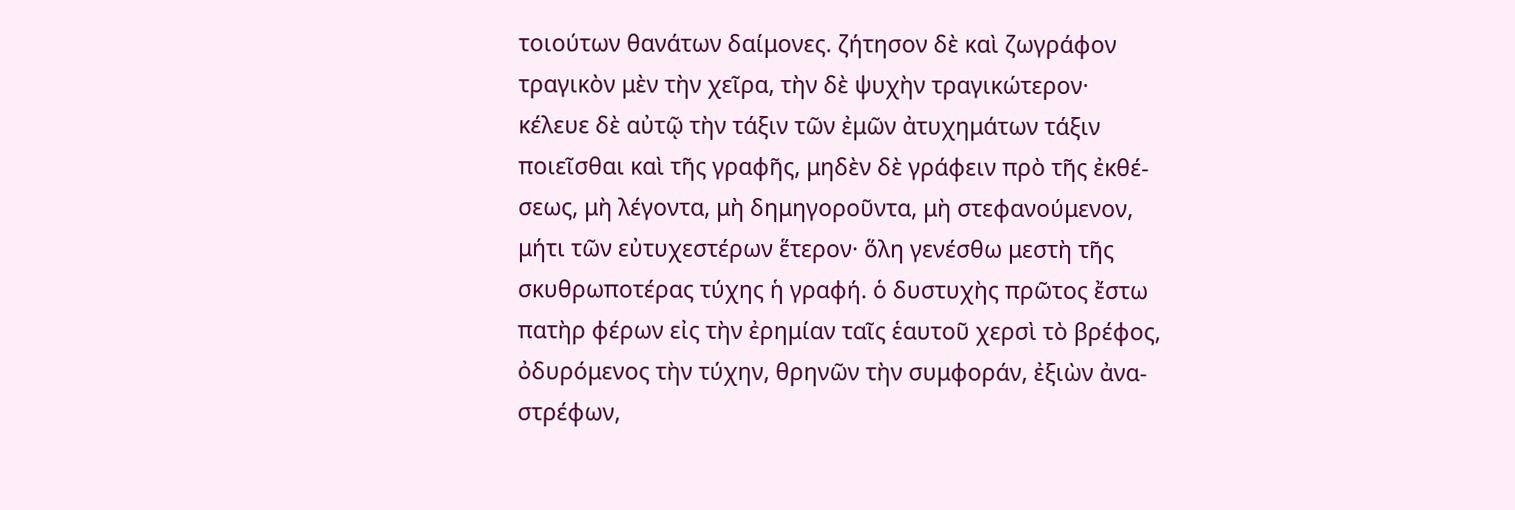τοιούτων θανάτων δαίμονες. ζήτησον δὲ καὶ ζωγράφον
τραγικὸν μὲν τὴν χεῖρα, τὴν δὲ ψυχὴν τραγικώτερον·
κέλευε δὲ αὐτῷ τὴν τάξιν τῶν ἐμῶν ἀτυχημάτων τάξιν
ποιεῖσθαι καὶ τῆς γραφῆς, μηδὲν δὲ γράφειν πρὸ τῆς ἐκθέ-
σεως, μὴ λέγοντα, μὴ δημηγοροῦντα, μὴ στεφανούμενον,
μήτι τῶν εὐτυχεστέρων ἕτερον· ὅλη γενέσθω μεστὴ τῆς
σκυθρωποτέρας τύχης ἡ γραφή. ὁ δυστυχὴς πρῶτος ἔστω
πατὴρ φέρων εἰς τὴν ἐρημίαν ταῖς ἑαυτοῦ χερσὶ τὸ βρέφος,
ὀδυρόμενος τὴν τύχην, θρηνῶν τὴν συμφοράν, ἐξιὼν ἀνα-
στρέφων,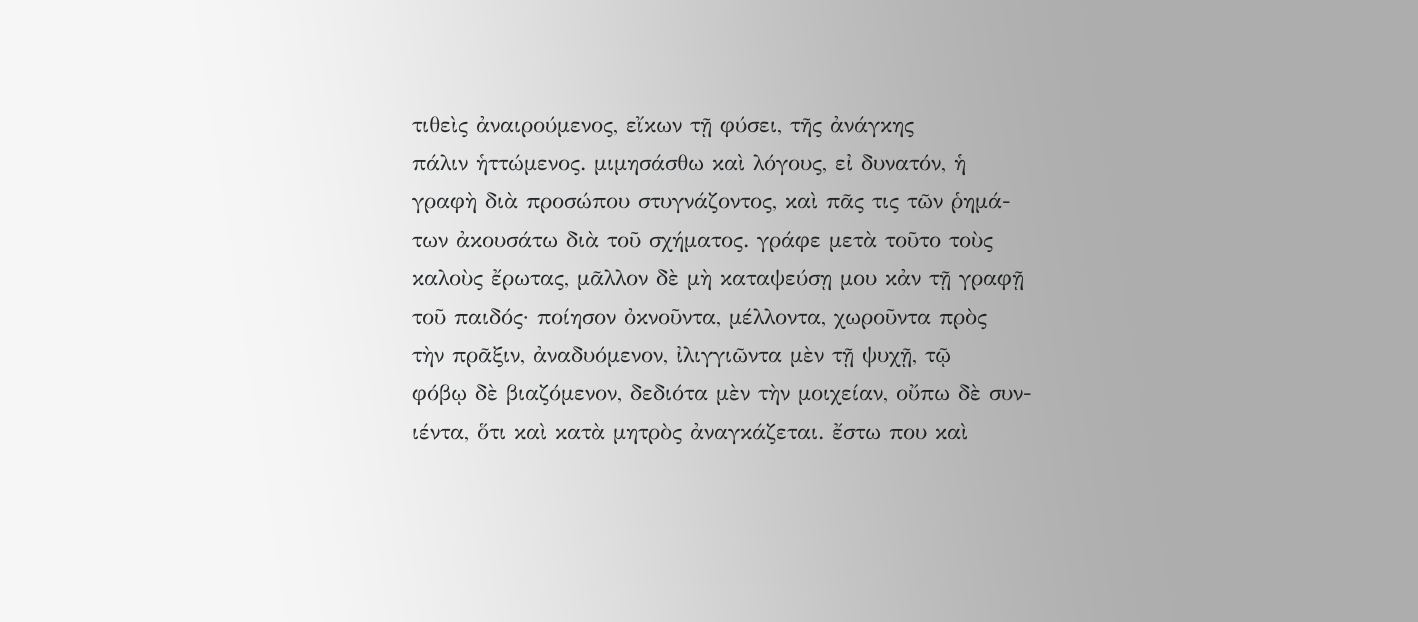τιθεὶς ἀναιρούμενος, εἴκων τῇ φύσει, τῆς ἀνάγκης
πάλιν ἡττώμενος. μιμησάσθω καὶ λόγους, εἰ δυνατόν, ἡ
γραφὴ διὰ προσώπου στυγνάζοντος, καὶ πᾶς τις τῶν ῥημά-
των ἀκουσάτω διὰ τοῦ σχήματος. γράφε μετὰ τοῦτο τοὺς
καλοὺς ἔρωτας, μᾶλλον δὲ μὴ καταψεύσῃ μου κἀν τῇ γραφῇ
τοῦ παιδός· ποίησον ὀκνοῦντα, μέλλοντα, χωροῦντα πρὸς
τὴν πρᾶξιν, ἀναδυόμενον, ἰλιγγιῶντα μὲν τῇ ψυχῇ, τῷ
φόβῳ δὲ βιαζόμενον, δεδιότα μὲν τὴν μοιχείαν, οὔπω δὲ συν-
ιέντα, ὅτι καὶ κατὰ μητρὸς ἀναγκάζεται. ἔστω που καὶ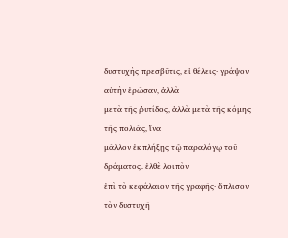δυστυχὴς πρεσβῦτις, εἰ θέλεις· γράψον αὐτὴν ἐρῶσαν, ἀλλὰ
μετὰ τῆς ῥυτίδος, ἀλλὰ μετὰ τῆς κόμης τῆς πολιᾶς, ἵνα
μᾶλλον ἐκπλήξῃς τῷ παραλόγῳ τοῦ δράματος. ἐλθὲ λοιπὸν
ἐπὶ τὸ κεφάλαιον τῆς γραφῆς· ὅπλισον τὸν δυστυχῆ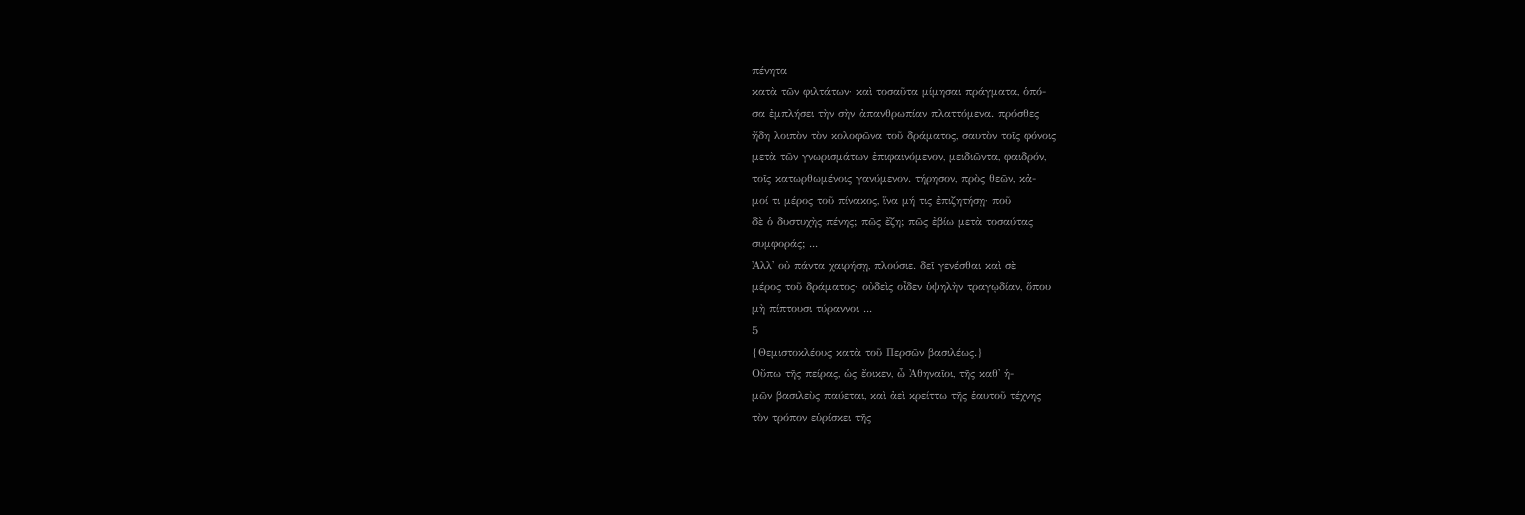πένητα
κατὰ τῶν φιλτάτων· καὶ τοσαῦτα μίμησαι πράγματα, ὁπό-
σα ἐμπλήσει τὴν σὴν ἀπανθρωπίαν πλαττόμενα. πρόσθες
ἤδη λοιπὸν τὸν κολοφῶνα τοῦ δράματος, σαυτὸν τοῖς φόνοις
μετὰ τῶν γνωρισμάτων ἐπιφαινόμενον, μειδιῶντα, φαιδρόν,
τοῖς κατωρθωμένοις γανύμενον. τήρησον, πρὸς θεῶν, κἀ-
μοί τι μέρος τοῦ πίνακος, ἵνα μή τις ἐπιζητήσῃ· ποῦ
δὲ ὁ δυστυχὴς πένης; πῶς ἔζη; πῶς ἐβίω μετὰ τοσαύτας
συμφοράς; ...
Ἀλλ' οὐ πάντα χαιρήσῃ, πλούσιε. δεῖ γενέσθαι καὶ σὲ
μέρος τοῦ δράματος· οὐδεὶς οἶδεν ὑψηλὴν τραγῳδίαν, ὅπου
μὴ πίπτουσι τύραννοι ...
5
{Θεμιστοκλέους κατὰ τοῦ Περσῶν βασιλέως.}
Οὔπω τῆς πείρας, ὡς ἔοικεν, ὦ Ἀθηναῖοι, τῆς καθ' ἡ-
μῶν βασιλεὺς παύεται, καὶ ἀεὶ κρείττω τῆς ἑαυτοῦ τέχνης
τὸν τρόπον εὑρίσκει τῆς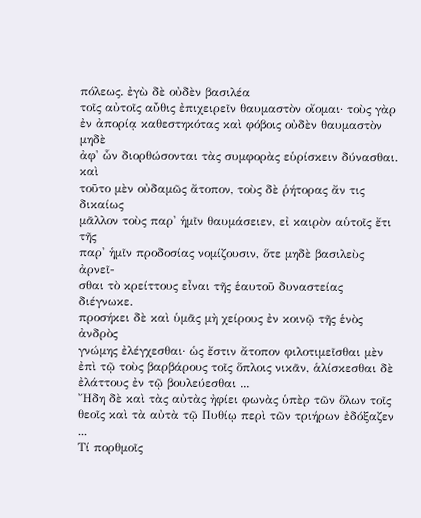πόλεως. ἐγὼ δὲ οὐδὲν βασιλέα
τοῖς αὐτοῖς αὖθις ἐπιχειρεῖν θαυμαστὸν οἴομαι· τοὺς γὰρ
ἐν ἀπορίᾳ καθεστηκότας καὶ φόβοις οὐδὲν θαυμαστὸν μηδὲ
ἀφ' ὧν διορθώσονται τὰς συμφορὰς εὑρίσκειν δύνασθαι. καὶ
τοῦτο μὲν οὐδαμῶς ἄτοπον, τοὺς δὲ ῥήτορας ἄν τις δικαίως
μᾶλλον τοὺς παρ' ἡμῖν θαυμάσειεν, εἰ καιρὸν αὑτοῖς ἔτι τῆς
παρ' ἡμῖν προδοσίας νομίζουσιν, ὅτε μηδὲ βασιλεὺς ἀρνεῖ-
σθαι τὸ κρείττους εἶναι τῆς ἑαυτοῦ δυναστείας διέγνωκε.
προσήκει δὲ καὶ ὑμᾶς μὴ χείρους ἐν κοινῷ τῆς ἑνὸς ἀνδρὸς
γνώμης ἐλέγχεσθαι· ὡς ἔστιν ἄτοπον φιλοτιμεῖσθαι μὲν
ἐπὶ τῷ τοὺς βαρβάρους τοῖς ὅπλοις νικᾶν, ἁλίσκεσθαι δὲ
ἐλάττους ἐν τῷ βουλεύεσθαι ...
Ἤδη δὲ καὶ τὰς αὐτὰς ἠφίει φωνὰς ὑπὲρ τῶν ὅλων τοῖς
θεοῖς καὶ τὰ αὐτὰ τῷ Πυθίῳ περὶ τῶν τριήρων ἐδόξαζεν ...
Τί πορθμοῖς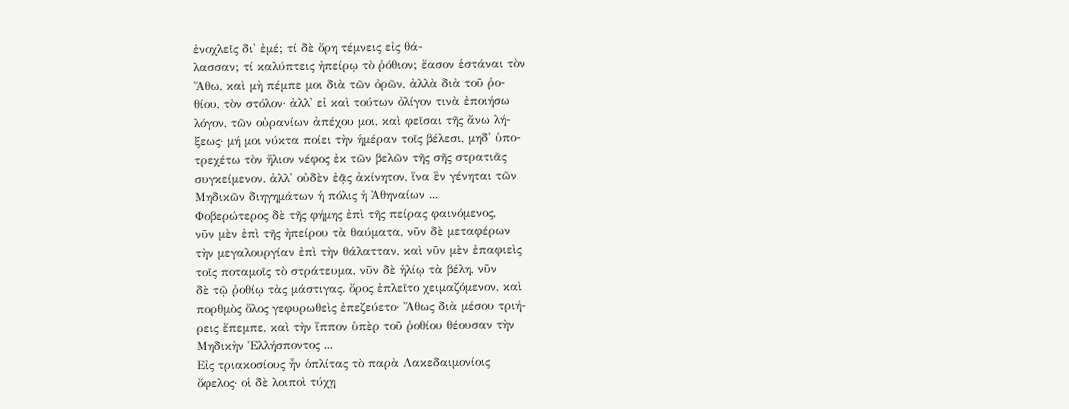ἐνοχλεῖς δι' ἐμέ; τί δὲ ὄρη τέμνεις εἰς θά-
λασσαν; τί καλύπτεις ἠπείρῳ τὸ ῥόθιον; ἔασον ἑστάναι τὸν
Ἄθω, καὶ μὴ πέμπε μοι διὰ τῶν ὀρῶν, ἀλλὰ διὰ τοῦ ῥο-
θίου, τὸν στόλον· ἀλλ' εἰ καὶ τούτων ὀλίγον τινὰ ἐποιήσω
λόγον, τῶν οὐρανίων ἀπέχου μοι, καὶ φεῖσαι τῆς ἄνω λή-
ξεως· μή μοι νύκτα ποίει τὴν ἡμέραν τοῖς βέλεσι, μηδ' ὑπο-
τρεχέτω τὸν ἥλιον νέφος ἐκ τῶν βελῶν τῆς σῆς στρατιᾶς
συγκείμενον. ἀλλ' οὐδὲν ἐᾷς ἀκίνητον, ἵνα ἓν γένηται τῶν
Μηδικῶν διηγημάτων ἡ πόλις ἡ Ἀθηναίων ...
Φοβερώτερος δὲ τῆς φήμης ἐπὶ τῆς πείρας φαινόμενος,
νῦν μὲν ἐπὶ τῆς ἠπείρου τὰ θαύματα, νῦν δὲ μεταφέρων
τὴν μεγαλουργίαν ἐπὶ τὴν θάλατταν, καὶ νῦν μὲν ἐπαφιεὶς
τοῖς ποταμοῖς τὸ στράτευμα, νῦν δὲ ἡλίῳ τὰ βέλη, νῦν
δὲ τῷ ῥοθίῳ τὰς μάστιγας. ὄρος ἐπλεῖτο χειμαζόμενον, καὶ
πορθμὸς ὅλος γεφυρωθεὶς ἐπεζεύετο· Ἄθως διὰ μέσου τριή-
ρεις ἔπεμπε, καὶ τὴν ἵππον ὑπὲρ τοῦ ῥοθίου θέουσαν τὴν
Μηδικὴν Ἑλλήσποντος ...
Εἰς τριακοσίους ἦν ὁπλίτας τὸ παρὰ Λακεδαιμονίοις
ὄφελος· οἱ δὲ λοιποὶ τύχῃ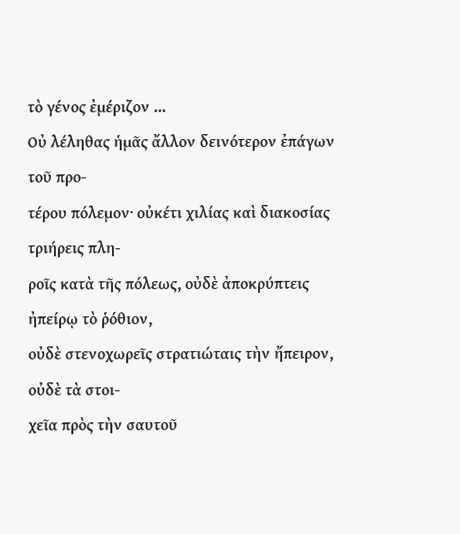τὸ γένος ἐμέριζον ...
Οὐ λέληθας ἡμᾶς ἄλλον δεινότερον ἐπάγων τοῦ προ-
τέρου πόλεμον· οὐκέτι χιλίας καὶ διακοσίας τριήρεις πλη-
ροῖς κατὰ τῆς πόλεως, οὐδὲ ἀποκρύπτεις ἠπείρῳ τὸ ῥόθιον,
οὐδὲ στενοχωρεῖς στρατιώταις τὴν ἤπειρον, οὐδὲ τὰ στοι-
χεῖα πρὸς τὴν σαυτοῦ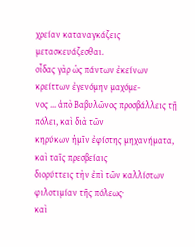χρείαν καταναγκάζεις μετασκευάζεσθαι.
οἶδας γὰρ ὡς πάντων ἐκείνων κρείττων ἐγενόμην μαχόμε-
νος ... ἀπὸ Βαβυλῶνος προσβάλλεις τῇ πόλει, καὶ διὰ τῶν
κηρύκων ἡμῖν ἐφίστης μηχανήματα, καὶ ταῖς πρεσβείαις
διορύττεις τὴν ἐπὶ τῶν καλλίστων φιλοτιμίαν τῆς πόλεως·
καὶ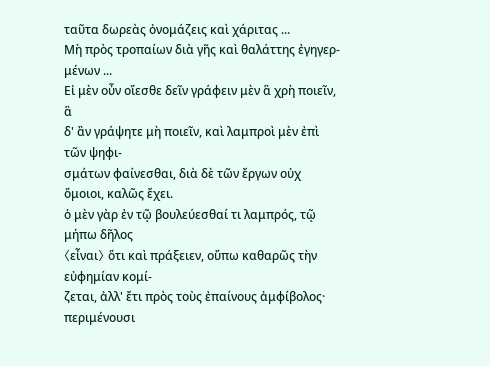ταῦτα δωρεὰς ὀνομάζεις καὶ χάριτας ...
Μὴ πρὸς τροπαίων διὰ γῆς καὶ θαλάττης ἐγηγερ-
μένων ...
Εἰ μὲν οὖν οἴεσθε δεῖν γράφειν μὲν ἃ χρὴ ποιεῖν, ἃ
δ' ἂν γράψητε μὴ ποιεῖν, καὶ λαμπροὶ μὲν ἐπὶ τῶν ψηφι-
σμάτων φαίνεσθαι, διὰ δὲ τῶν ἔργων οὐχ ὅμοιοι, καλῶς ἔχει.
ὁ μὲν γὰρ ἐν τῷ βουλεύεσθαί τι λαμπρός, τῷ μήπω δῆλος
〈εἶναι〉 ὅτι καὶ πράξειεν, οὔπω καθαρῶς τὴν εὐφημίαν κομί-
ζεται, ἀλλ' ἔτι πρὸς τοὺς ἐπαίνους ἀμφίβολος· περιμένουσι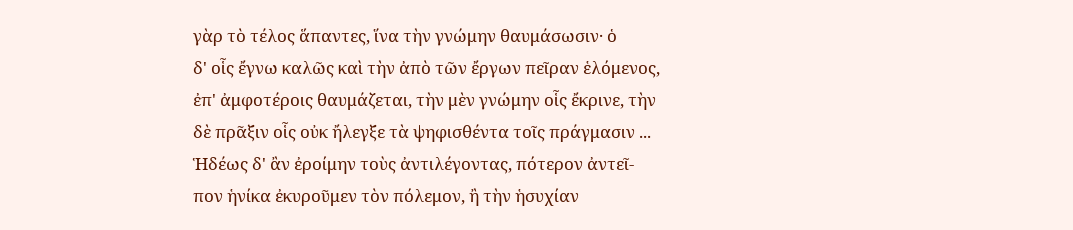γὰρ τὸ τέλος ἅπαντες, ἵνα τὴν γνώμην θαυμάσωσιν· ὁ
δ' οἷς ἔγνω καλῶς καὶ τὴν ἀπὸ τῶν ἔργων πεῖραν ἑλόμενος,
ἐπ' ἀμφοτέροις θαυμάζεται, τὴν μὲν γνώμην οἷς ἔκρινε, τὴν
δὲ πρᾶξιν οἷς οὐκ ἤλεγξε τὰ ψηφισθέντα τοῖς πράγμασιν ...
Ἡδέως δ' ἂν ἐροίμην τοὺς ἀντιλέγοντας, πότερον ἀντεῖ-
πον ἡνίκα ἐκυροῦμεν τὸν πόλεμον, ἢ τὴν ἡσυχίαν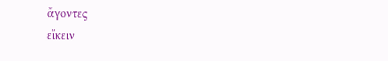ἄγοντες
εἴκειν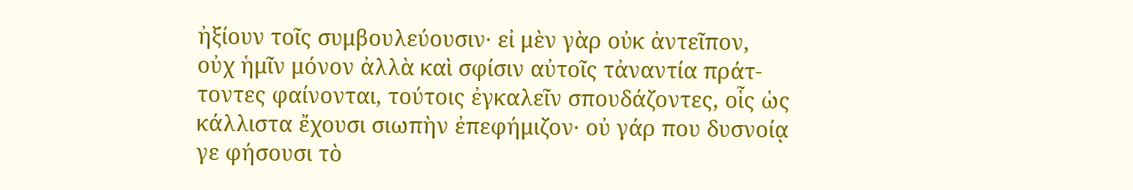ἠξίουν τοῖς συμβουλεύουσιν· εἰ μὲν γὰρ οὐκ ἀντεῖπον,
οὐχ ἡμῖν μόνον ἀλλὰ καὶ σφίσιν αὐτοῖς τἀναντία πράτ-
τοντες φαίνονται, τούτοις ἐγκαλεῖν σπουδάζοντες, οἷς ὡς
κάλλιστα ἔχουσι σιωπὴν ἐπεφήμιζον· οὐ γάρ που δυσνοίᾳ
γε φήσουσι τὸ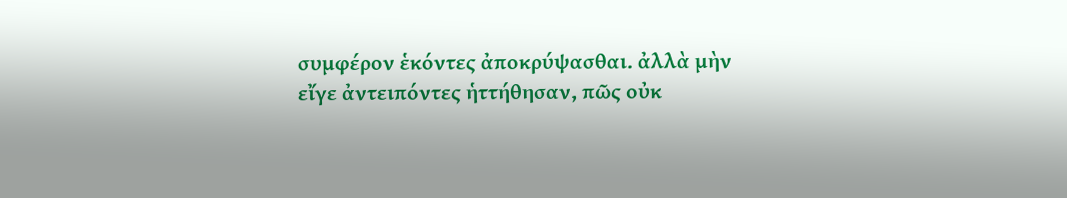συμφέρον ἑκόντες ἀποκρύψασθαι. ἀλλὰ μὴν
εἴγε ἀντειπόντες ἡττήθησαν, πῶς οὐκ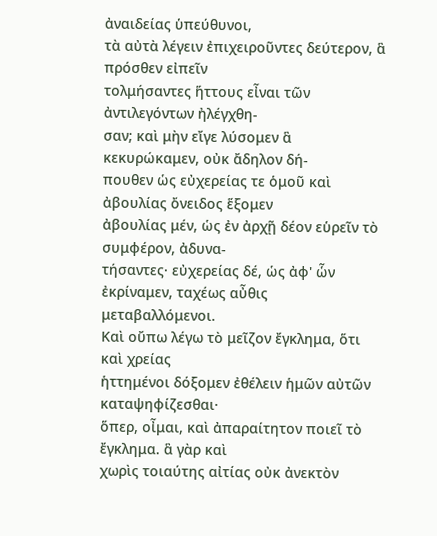ἀναιδείας ὑπεύθυνοι,
τὰ αὐτὰ λέγειν ἐπιχειροῦντες δεύτερον, ἃ πρόσθεν εἰπεῖν
τολμήσαντες ἥττους εἶναι τῶν ἀντιλεγόντων ἠλέγχθη-
σαν; καὶ μὴν εἴγε λύσομεν ἃ κεκυρώκαμεν, οὐκ ἄδηλον δή-
πουθεν ὡς εὐχερείας τε ὁμοῦ καὶ ἀβουλίας ὄνειδος ἕξομεν
ἀβουλίας μέν, ὡς ἐν ἀρχῇ δέον εὑρεῖν τὸ συμφέρον, ἀδυνα-
τήσαντες· εὐχερείας δέ, ὡς ἀφ' ὧν ἐκρίναμεν, ταχέως αὖθις
μεταβαλλόμενοι.
Καὶ οὔπω λέγω τὸ μεῖζον ἔγκλημα, ὅτι καὶ χρείας
ἡττημένοι δόξομεν ἐθέλειν ἡμῶν αὐτῶν καταψηφίζεσθαι·
ὅπερ, οἶμαι, καὶ ἀπαραίτητον ποιεῖ τὸ ἔγκλημα. ἃ γὰρ καὶ
χωρὶς τοιαύτης αἰτίας οὐκ ἀνεκτὸν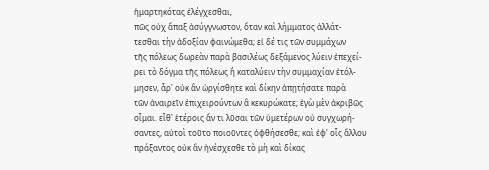ἡμαρτηκότας ἐλέγχεσθαι,
πῶς οὐχ ἅπαξ ἀσύγγνωστον, ὅταν καὶ λήμματος ἀλλάτ-
τεσθαι τὴν ἀδοξίαν φαινώμεθα; εἰ δέ τις τῶν συμμάχων
τῆς πόλεως δωρεὰν παρὰ βασιλέως δεξάμενος λύειν ἐπεχεί-
ρει τὸ δόγμα τῆς πόλεως ἢ καταλύειν τὴν συμμαχίαν ἐτόλ-
μησεν, ἆρ' οὐκ ἂν ὠργίσθητε καὶ δίκην ἀπῃτήσατε παρὰ
τῶν ἀναιρεῖν ἐπιχειρούντων ἃ κεκυρώκατε; ἐγὼ μὲν ἀκριβῶς
οἶμαι. εἶθ' ἑτέροις ἄν τι λῦσαι τῶν ὑμετέρων οὐ συγχωρή-
σαντες, αὐτοὶ τοῦτο ποιοῦντες ὀφθήσεσθε; καὶ ἐφ' οἷς ἄλλου
πράξαντος οὐκ ἂν ἠνέσχεσθε τὸ μὴ καὶ δίκας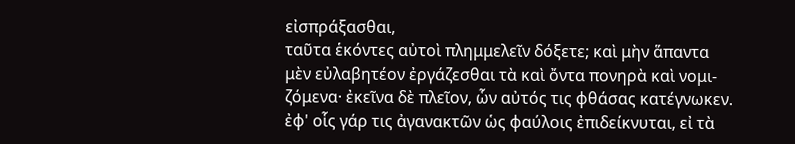εἰσπράξασθαι,
ταῦτα ἑκόντες αὐτοὶ πλημμελεῖν δόξετε; καὶ μὴν ἅπαντα
μὲν εὐλαβητέον ἐργάζεσθαι τὰ καὶ ὄντα πονηρὰ καὶ νομι-
ζόμενα· ἐκεῖνα δὲ πλεῖον, ὧν αὐτός τις φθάσας κατέγνωκεν.
ἐφ' οἷς γάρ τις ἀγανακτῶν ὡς φαύλοις ἐπιδείκνυται, εἰ τὰ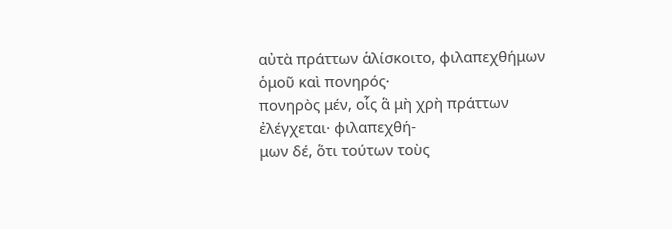αὐτὰ πράττων ἁλίσκοιτο, φιλαπεχθήμων ὁμοῦ καὶ πονηρός·
πονηρὸς μέν, οἷς ἃ μὴ χρὴ πράττων ἐλέγχεται· φιλαπεχθή-
μων δέ, ὅτι τούτων τοὺς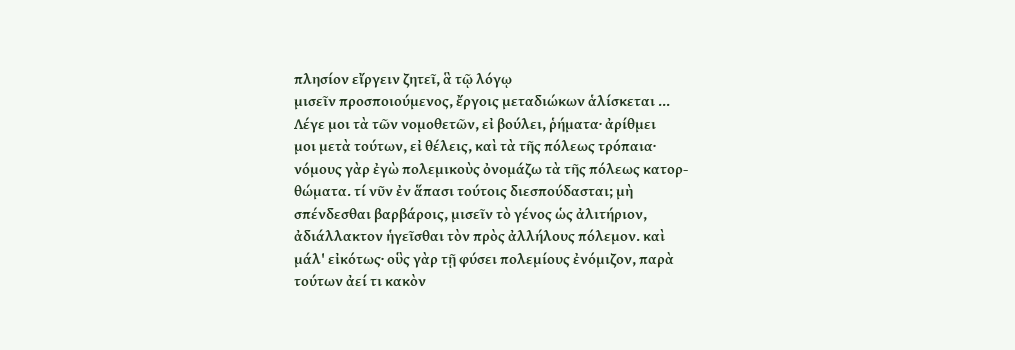πλησίον εἴργειν ζητεῖ, ἃ τῷ λόγῳ
μισεῖν προσποιούμενος, ἔργοις μεταδιώκων ἁλίσκεται ...
Λέγε μοι τὰ τῶν νομοθετῶν, εἰ βούλει, ῥήματα· ἀρίθμει
μοι μετὰ τούτων, εἰ θέλεις, καὶ τὰ τῆς πόλεως τρόπαια·
νόμους γὰρ ἐγὼ πολεμικοὺς ὀνομάζω τὰ τῆς πόλεως κατορ-
θώματα. τί νῦν ἐν ἅπασι τούτοις διεσπούδασται; μὴ
σπένδεσθαι βαρβάροις, μισεῖν τὸ γένος ὡς ἀλιτήριον,
ἀδιάλλακτον ἡγεῖσθαι τὸν πρὸς ἀλλήλους πόλεμον. καὶ
μάλ' εἰκότως· οὓς γὰρ τῇ φύσει πολεμίους ἐνόμιζον, παρὰ
τούτων ἀεί τι κακὸν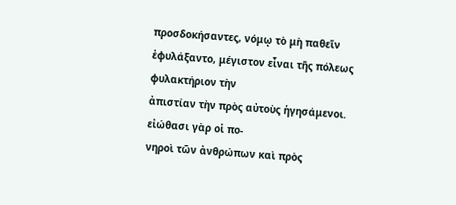προσδοκήσαντες, νόμῳ τὸ μὴ παθεῖν
ἐφυλάξαντο, μέγιστον εἶναι τῆς πόλεως φυλακτήριον τὴν
ἀπιστίαν τὴν πρὸς αὐτοὺς ἡγησάμενοι. εἰώθασι γὰρ οἱ πο-
νηροὶ τῶν ἀνθρώπων καὶ πρὸς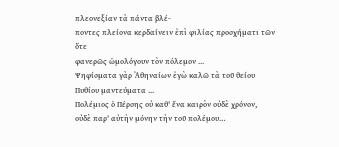πλεονεξίαν τὰ πάντα βλέ-
ποντες πλείονα κερδαίνειν ἐπὶ φιλίας προσχήματι τῶν ὅτε
φανερῶς ὡμολόγουν τὸν πόλεμον ...
Ψηφίσματα γὰρ Ἀθηναίων ἐγὼ καλῶ τὰ τοῦ θείου
Πυθίου μαντεύματα ...
Πολέμιος ὁ Πέρσης οὐ καθ' ἕνα καιρὸν οὐδὲ χρόνον,
οὐδὲ παρ' αὐτὴν μόνην τὴν τοῦ πολέμου…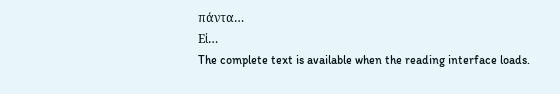πάντα…
Εἰ…
The complete text is available when the reading interface loads.